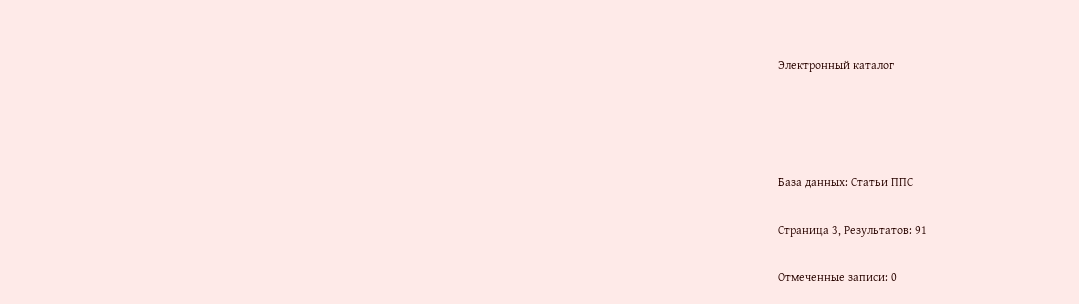Электронный каталог




База данных: Статьи ППС

Страница 3, Результатов: 91

Отмеченные записи: 0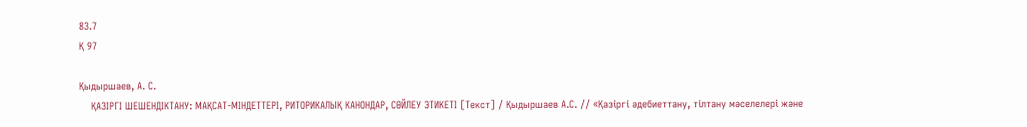83.7
Қ 97

Қыдыршаев, А. С.
    ҚАЗІРГІ ШЕШЕНДІКТАНУ: МАҚСАТ-МІНДЕТТЕРІ, РИТОРИКАЛЫҚ КАНОНДАР, СӨЙЛЕУ ЭТИКЕТІ [Текст] / Қыдыршаев А.С. // «Қазіргі әдебиеттану, тілтану мәселелері және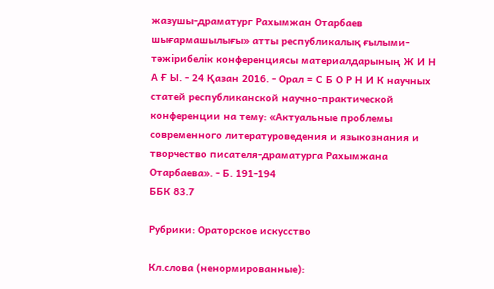жазушы-драматург Рахымжан Отарбаев шығармашылығы» атты республикалық ғылыми-тәжірибелік конференциясы материалдарының Ж И Н А Ғ Ы. - 24 Қазан 2016. - Орал = С Б О Р Н И К научных статей республиканской научно-практической конференции на тему: «Актуальные проблемы современного литературоведения и языкознания и творчество писателя-драматурга Рахымжана Отарбаева». - Б. 191-194
ББК 83.7

Рубрики: Ораторское искусство

Кл.слова (ненормированные):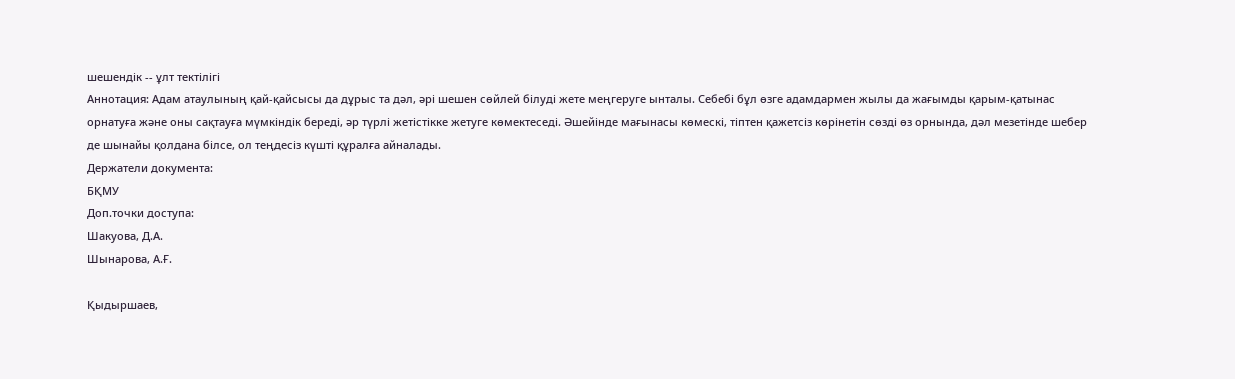шешендік -- ұлт тектілігі
Аннотация: Адам атаулының қай-қайсысы да дұрыс та дәл, әрі шешен сөйлей білуді жете меңгеруге ынталы. Себебі бұл өзге адамдармен жылы да жағымды қарым-қатынас орнатуға және оны сақтауға мүмкіндік береді, әр түрлі жетістікке жетуге көмектеседі. Әшейінде мағынасы көмескі, тіптен қажетсіз көрінетін сөзді өз орнында, дәл мезетінде шебер де шынайы қолдана білсе, ол теңдесіз күшті құралға айналады.
Держатели документа:
БҚМУ
Доп.точки доступа:
Шакуова, Д.А.
Шынарова, А.Ғ.

Қыдыршаев,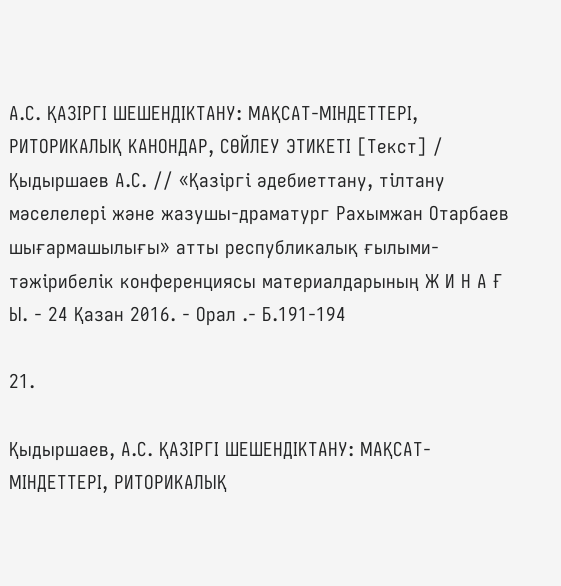А.С. ҚАЗІРГІ ШЕШЕНДІКТАНУ: МАҚСАТ-МІНДЕТТЕРІ, РИТОРИКАЛЫҚ КАНОНДАР, СӨЙЛЕУ ЭТИКЕТІ [Текст] / Қыдыршаев А.С. // «Қазіргі әдебиеттану, тілтану мәселелері және жазушы-драматург Рахымжан Отарбаев шығармашылығы» атты республикалық ғылыми-тәжірибелік конференциясы материалдарының Ж И Н А Ғ Ы. - 24 Қазан 2016. - Орал .- Б.191-194

21.

Қыдыршаев, А.С. ҚАЗІРГІ ШЕШЕНДІКТАНУ: МАҚСАТ-МІНДЕТТЕРІ, РИТОРИКАЛЫҚ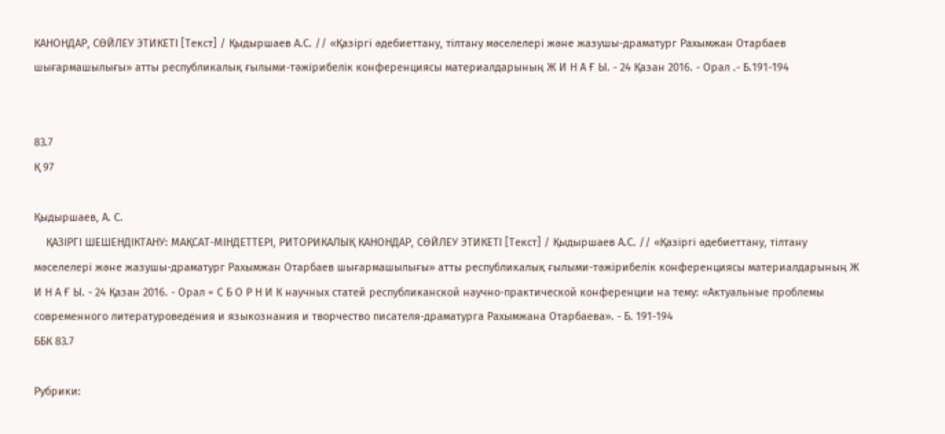КАНОНДАР, СӨЙЛЕУ ЭТИКЕТІ [Текст] / Қыдыршаев А.С. // «Қазіргі әдебиеттану, тілтану мәселелері және жазушы-драматург Рахымжан Отарбаев шығармашылығы» атты республикалық ғылыми-тәжірибелік конференциясы материалдарының Ж И Н А Ғ Ы. - 24 Қазан 2016. - Орал .- Б.191-194


83.7
Қ 97

Қыдыршаев, А. С.
    ҚАЗІРГІ ШЕШЕНДІКТАНУ: МАҚСАТ-МІНДЕТТЕРІ, РИТОРИКАЛЫҚ КАНОНДАР, СӨЙЛЕУ ЭТИКЕТІ [Текст] / Қыдыршаев А.С. // «Қазіргі әдебиеттану, тілтану мәселелері және жазушы-драматург Рахымжан Отарбаев шығармашылығы» атты республикалық ғылыми-тәжірибелік конференциясы материалдарының Ж И Н А Ғ Ы. - 24 Қазан 2016. - Орал = С Б О Р Н И К научных статей республиканской научно-практической конференции на тему: «Актуальные проблемы современного литературоведения и языкознания и творчество писателя-драматурга Рахымжана Отарбаева». - Б. 191-194
ББК 83.7

Рубрики: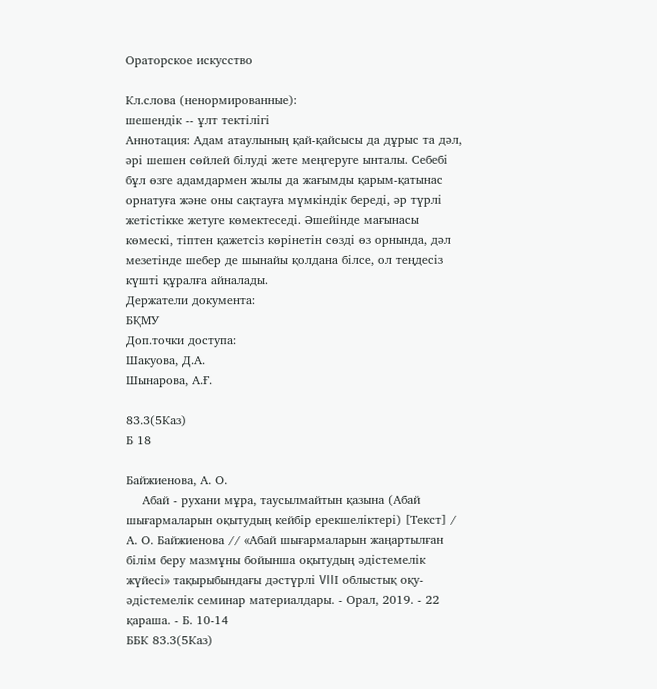Ораторское искусство

Кл.слова (ненормированные):
шешендік -- ұлт тектілігі
Аннотация: Адам атаулының қай-қайсысы да дұрыс та дәл, әрі шешен сөйлей білуді жете меңгеруге ынталы. Себебі бұл өзге адамдармен жылы да жағымды қарым-қатынас орнатуға және оны сақтауға мүмкіндік береді, әр түрлі жетістікке жетуге көмектеседі. Әшейінде мағынасы көмескі, тіптен қажетсіз көрінетін сөзді өз орнында, дәл мезетінде шебер де шынайы қолдана білсе, ол теңдесіз күшті құралға айналады.
Держатели документа:
БҚМУ
Доп.точки доступа:
Шакуова, Д.А.
Шынарова, А.Ғ.

83.3(5Каз)
Б 18

Байжиенова, А. О.
    Абай - рухани мұра, таусылмайтын қазына (Абай шығармаларын оқытудың кейбір ерекшеліктері) [Текст] / А. О. Байжиенова // «Абай шығармаларын жаңартылған білім беру мазмұны бойынша оқытудың әдістемелік жүйесі» тақырыбындағы дәстүрлі VIIІ облыстық оқу-әдістемелік семинар материалдары. - Орал, 2019. - 22 қараша. - Б. 10-14
ББК 83.3(5Каз)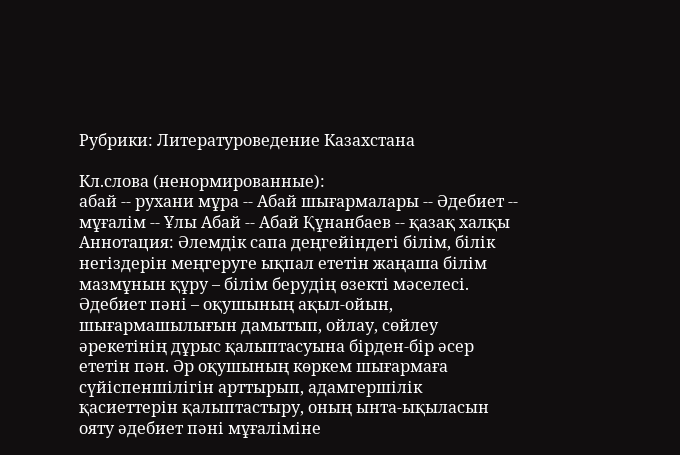Рубрики: Литературоведение Казахстана

Кл.слова (ненормированные):
абай -- рухани мұра -- Абай шығармалары -- Әдебиет -- мұғалім -- Ұлы Абай -- Абай Құнанбаев -- қазақ халқы
Аннотация: Әлемдік сапа деңгейіндегі білім, білік негіздерін меңгеруге ықпал ететін жаңаша білім мазмұнын құру – білім берудің өзекті мәселесі. Әдебиет пәні – оқушының ақыл-ойын, шығармашылығын дамытып, ойлау, сөйлеу әрекетінің дұрыс қалыптасуына бірден-бір әсер ететін пән. Әр оқушының көркем шығармаға сүйіспеншілігін арттырып, адамгершілік қасиеттерін қалыптастыру, оның ынта-ықыласын ояту әдебиет пәні мұғаліміне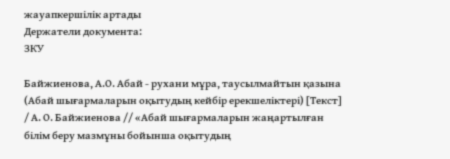жауапкершілік артады
Держатели документа:
ЗКУ

Байжиенова, А.О. Абай - рухани мұра, таусылмайтын қазына (Абай шығармаларын оқытудың кейбір ерекшеліктері) [Текст] / А. О. Байжиенова // «Абай шығармаларын жаңартылған білім беру мазмұны бойынша оқытудың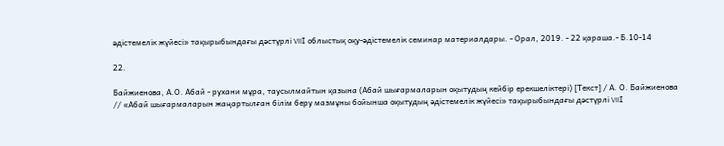әдістемелік жүйесі» тақырыбындағы дәстүрлі VIIІ облыстық оқу-әдістемелік семинар материалдары. - Орал, 2019. - 22 қараша.- Б.10-14

22.

Байжиенова, А.О. Абай - рухани мұра, таусылмайтын қазына (Абай шығармаларын оқытудың кейбір ерекшеліктері) [Текст] / А. О. Байжиенова // «Абай шығармаларын жаңартылған білім беру мазмұны бойынша оқытудың әдістемелік жүйесі» тақырыбындағы дәстүрлі VIIІ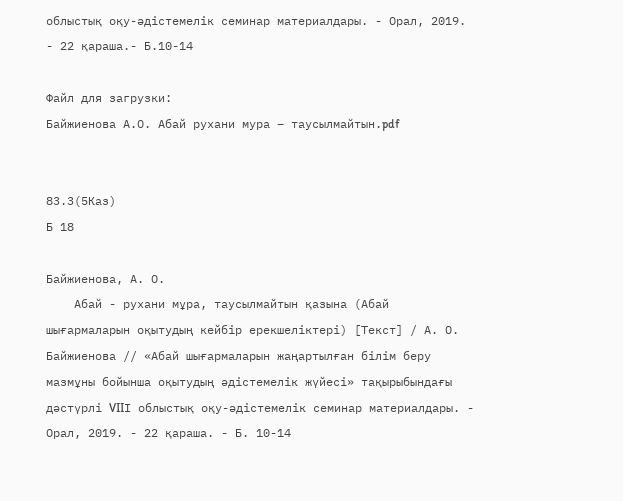облыстық оқу-әдістемелік семинар материалдары. - Орал, 2019. - 22 қараша.- Б.10-14

Файл для загрузки:
Байжиенова А.О. Абай рухани мура – таусылмайтын.pdf


83.3(5Каз)
Б 18

Байжиенова, А. О.
    Абай - рухани мұра, таусылмайтын қазына (Абай шығармаларын оқытудың кейбір ерекшеліктері) [Текст] / А. О. Байжиенова // «Абай шығармаларын жаңартылған білім беру мазмұны бойынша оқытудың әдістемелік жүйесі» тақырыбындағы дәстүрлі VIIІ облыстық оқу-әдістемелік семинар материалдары. - Орал, 2019. - 22 қараша. - Б. 10-14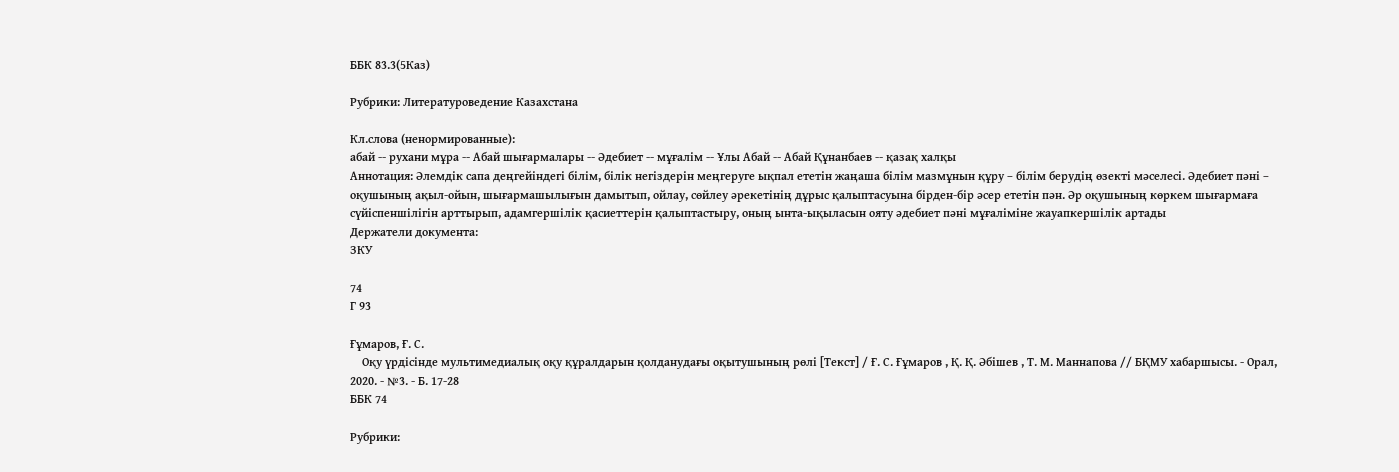ББК 83.3(5Каз)

Рубрики: Литературоведение Казахстана

Кл.слова (ненормированные):
абай -- рухани мұра -- Абай шығармалары -- Әдебиет -- мұғалім -- Ұлы Абай -- Абай Құнанбаев -- қазақ халқы
Аннотация: Әлемдік сапа деңгейіндегі білім, білік негіздерін меңгеруге ықпал ететін жаңаша білім мазмұнын құру – білім берудің өзекті мәселесі. Әдебиет пәні – оқушының ақыл-ойын, шығармашылығын дамытып, ойлау, сөйлеу әрекетінің дұрыс қалыптасуына бірден-бір әсер ететін пән. Әр оқушының көркем шығармаға сүйіспеншілігін арттырып, адамгершілік қасиеттерін қалыптастыру, оның ынта-ықыласын ояту әдебиет пәні мұғаліміне жауапкершілік артады
Держатели документа:
ЗКУ

74
Г 93

Ғұмаров, Ғ. С.
    Оқу үрдісінде мультимедиалық оқу құралдарын қолданудағы оқытушының рөлі [Текст] / Ғ. С. Ғұмаров , Қ. Қ. Әбішев , Т. М. Маннапова // БҚМУ хабаршысы. - Орал, 2020. - №3. - Б. 17-28
ББК 74

Рубрики: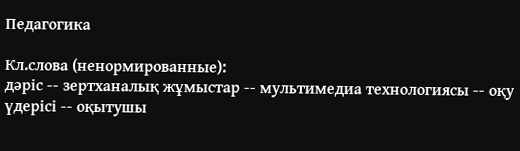Педагогика

Кл.слова (ненормированные):
дәріс -- зертханалық жұмыстар -- мультимедиа технологиясы -- оқу үдерісі -- оқытушы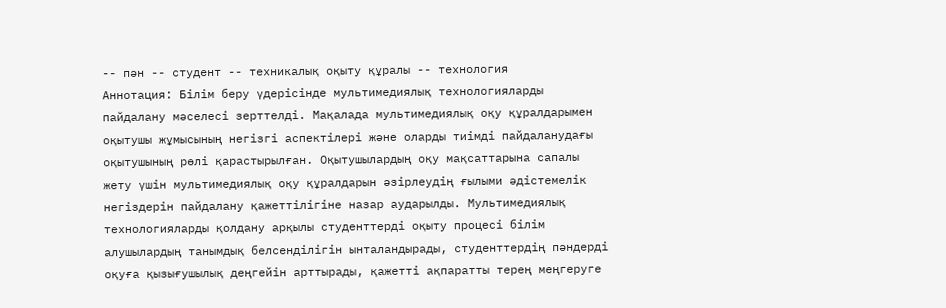-- пән -- студент -- техникалық оқыту құралы -- технология
Аннотация: Білім беру үдерісінде мультимедиялық технологияларды пайдалану мәселесі зерттелді. Мақалада мультимедиялық оқу құралдарымен оқытушы жұмысының негізгі аспектілері және оларды тиімді пайдаланудағы оқытушының рөлі қарастырылған. Оқытушылардың оқу мақсаттарына сапалы жету үшін мультимедиялық оқу құралдарын әзірлеудің ғылыми әдістемелік негіздерін пайдалану қажеттілігіне назар аударылды. Мультимедиялық технологияларды қолдану арқылы студенттерді оқыту процесі білім алушылардың танымдық белсенділігін ынталандырады, студенттердің пәндерді оқуға қызығушылық деңгейін арттырады, қажетті ақпаратты терең меңгеруге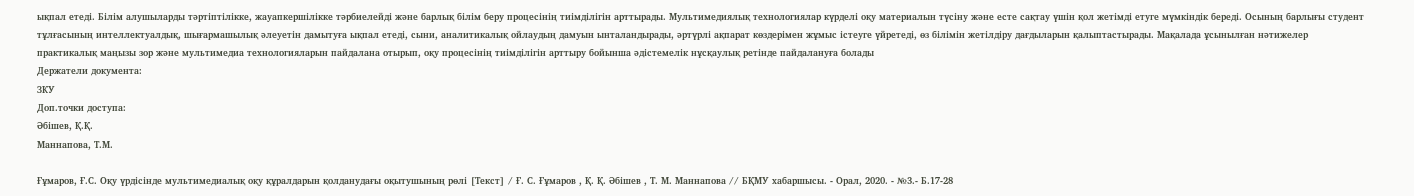ықпал етеді. Білім алушыларды тәртіптілікке, жауапкершілікке тәрбиелейді және барлық білім беру процесінің тиімділігін арттырады. Мультимедиялық технологиялар күрделі оқу материалын түсіну және есте сақтау үшін қол жетімді етуге мүмкіндік береді. Осының барлығы студент тұлғасының интеллектуалдық, шығармашылық әлеуетін дамытуға ықпал етеді, сыни, аналитикалық ойлаудың дамуын ынталандырады, әртүрлі ақпарат көздерімен жұмыс істеуге үйретеді, өз білімін жетілдіру дағдыларын қалыптастырады. Мақалада ұсынылған нәтижелер практикалық маңызы зор және мультимедиа технологияларын пайдалана отырып, оқу процесінің тиімділігін арттыру бойынша әдістемелік нұсқаулық ретінде пайдалануға болады
Держатели документа:
ЗКУ
Доп.точки доступа:
Әбішев, Қ.Қ.
Маннапова, Т.М.

Ғұмаров, Ғ.С. Оқу үрдісінде мультимедиалық оқу құралдарын қолданудағы оқытушының рөлі [Текст] / Ғ. С. Ғұмаров , Қ. Қ. Әбішев , Т. М. Маннапова // БҚМУ хабаршысы. - Орал, 2020. - №3.- Б.17-28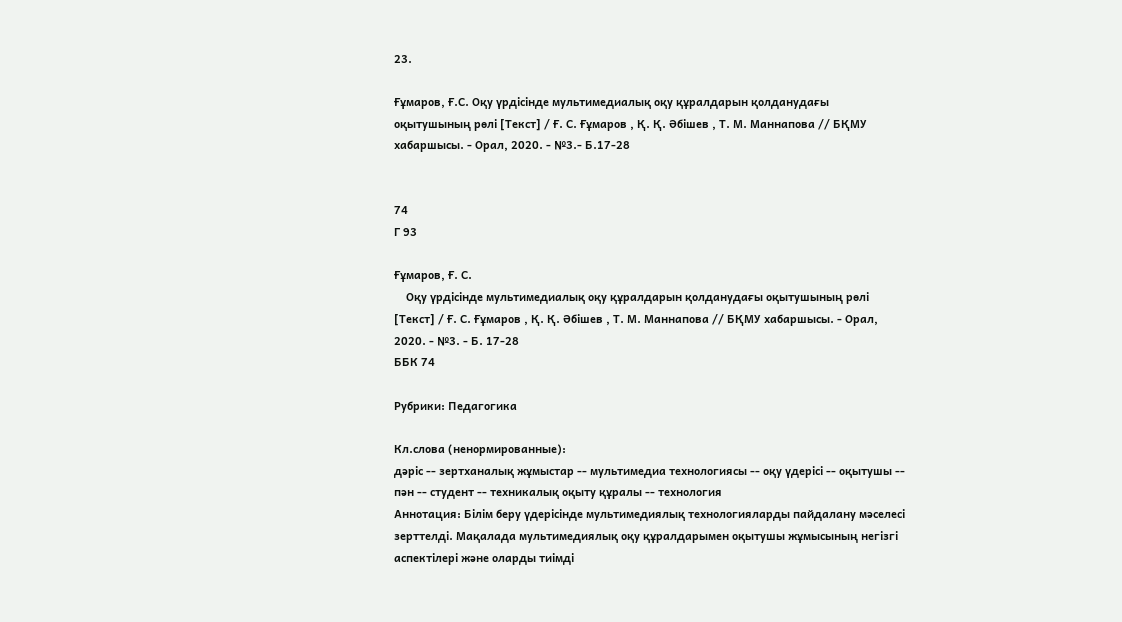23.

Ғұмаров, Ғ.С. Оқу үрдісінде мультимедиалық оқу құралдарын қолданудағы оқытушының рөлі [Текст] / Ғ. С. Ғұмаров , Қ. Қ. Әбішев , Т. М. Маннапова // БҚМУ хабаршысы. - Орал, 2020. - №3.- Б.17-28


74
Г 93

Ғұмаров, Ғ. С.
    Оқу үрдісінде мультимедиалық оқу құралдарын қолданудағы оқытушының рөлі [Текст] / Ғ. С. Ғұмаров , Қ. Қ. Әбішев , Т. М. Маннапова // БҚМУ хабаршысы. - Орал, 2020. - №3. - Б. 17-28
ББК 74

Рубрики: Педагогика

Кл.слова (ненормированные):
дәріс -- зертханалық жұмыстар -- мультимедиа технологиясы -- оқу үдерісі -- оқытушы -- пән -- студент -- техникалық оқыту құралы -- технология
Аннотация: Білім беру үдерісінде мультимедиялық технологияларды пайдалану мәселесі зерттелді. Мақалада мультимедиялық оқу құралдарымен оқытушы жұмысының негізгі аспектілері және оларды тиімді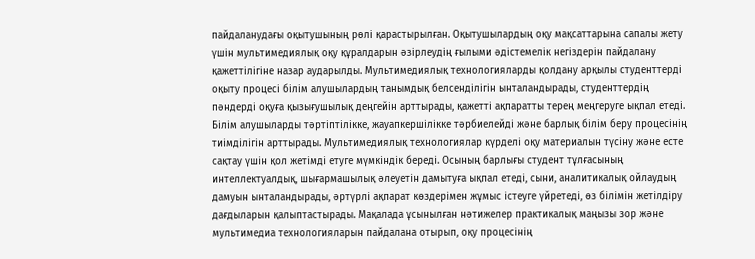пайдаланудағы оқытушының рөлі қарастырылған. Оқытушылардың оқу мақсаттарына сапалы жету үшін мультимедиялық оқу құралдарын әзірлеудің ғылыми әдістемелік негіздерін пайдалану қажеттілігіне назар аударылды. Мультимедиялық технологияларды қолдану арқылы студенттерді оқыту процесі білім алушылардың танымдық белсенділігін ынталандырады, студенттердің пәндерді оқуға қызығушылық деңгейін арттырады, қажетті ақпаратты терең меңгеруге ықпал етеді. Білім алушыларды тәртіптілікке, жауапкершілікке тәрбиелейді және барлық білім беру процесінің тиімділігін арттырады. Мультимедиялық технологиялар күрделі оқу материалын түсіну және есте сақтау үшін қол жетімді етуге мүмкіндік береді. Осының барлығы студент тұлғасының интеллектуалдық, шығармашылық әлеуетін дамытуға ықпал етеді, сыни, аналитикалық ойлаудың дамуын ынталандырады, әртүрлі ақпарат көздерімен жұмыс істеуге үйретеді, өз білімін жетілдіру дағдыларын қалыптастырады. Мақалада ұсынылған нәтижелер практикалық маңызы зор және мультимедиа технологияларын пайдалана отырып, оқу процесінің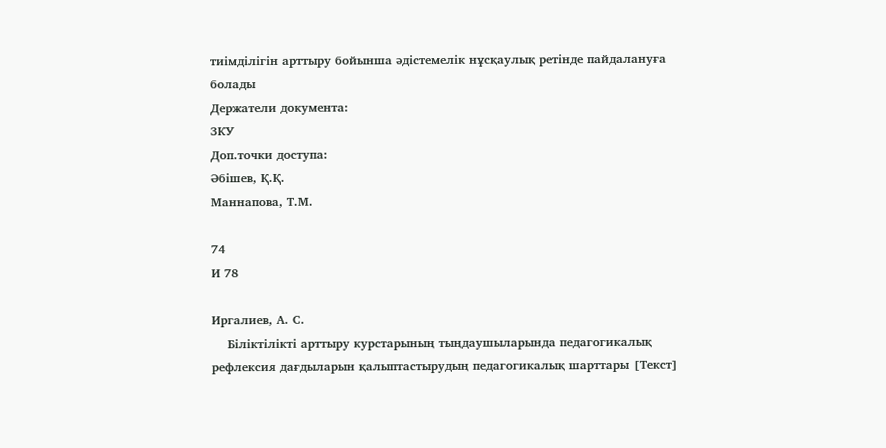тиімділігін арттыру бойынша әдістемелік нұсқаулық ретінде пайдалануға болады
Держатели документа:
ЗКУ
Доп.точки доступа:
Әбішев, Қ.Қ.
Маннапова, Т.М.

74
И 78

Иргалиев, А. С.
    Біліктілікті арттыру курстарының тыңдаушыларында педагогикалық рефлексия дағдыларын қалыптастырудың педагогикалық шарттары [Текст]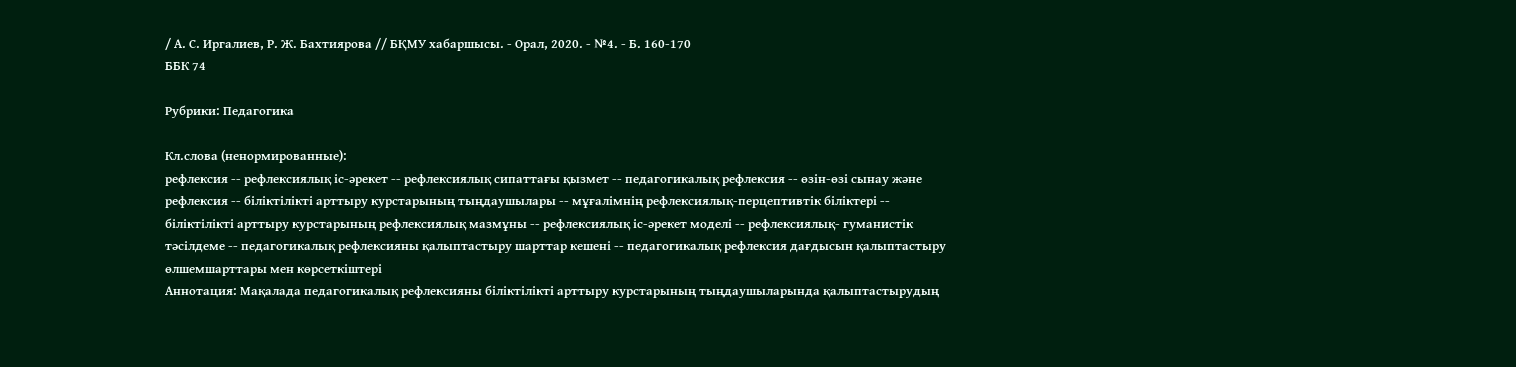/ А. С. Иргалиев, Р. Ж. Бахтиярова // БҚМУ хабаршысы. - Орал, 2020. - №4. - Б. 160-170
ББК 74

Рубрики: Педагогика

Кл.слова (ненормированные):
рефлексия -- рефлексиялық іс-әрекет -- рефлексиялық сипаттағы қызмет -- педагогикалық рефлексия -- өзін-өзі сынау және рефлексия -- біліктілікті арттыру курстарының тыңдаушылары -- мұғалімнің рефлексиялық-перцептивтік біліктері -- біліктілікті арттыру курстарының рефлексиялық мазмұны -- рефлексиялық іс-әрекет моделі -- рефлексиялық- гуманистік тәсілдеме -- педагогикалық рефлексияны қалыптастыру шарттар кешені -- педагогикалық рефлексия дағдысын қалыптастыру өлшемшарттары мен көрсеткіштері
Аннотация: Мақалада педагогикалық рефлексияны біліктілікті арттыру курстарының тыңдаушыларында қалыптастырудың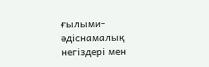ғылыми-әдіснамалық негіздері мен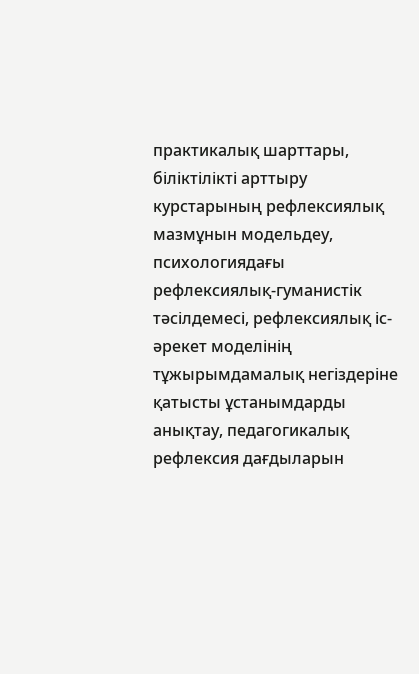практикалық шарттары, біліктілікті арттыру курстарының рефлексиялық мазмұнын модельдеу, психологиядағы рефлексиялық-гуманистік тәсілдемесі, рефлексиялық іс-әрекет моделінің тұжырымдамалық негіздеріне қатысты ұстанымдарды анықтау, педагогикалық рефлексия дағдыларын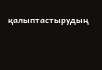қалыптастырудың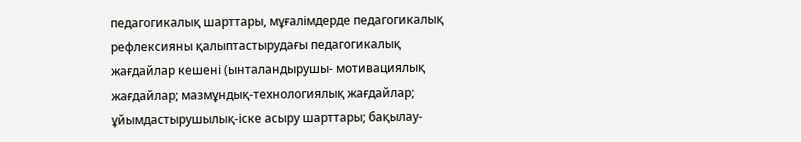педагогикалық шарттары, мұғалімдерде педагогикалық рефлексияны қалыптастырудағы педагогикалық жағдайлар кешені (ынталандырушы- мотивациялық жағдайлар; мазмұндық-технологиялық жағдайлар; ұйымдастырушылық-іске асыру шарттары; бақылау-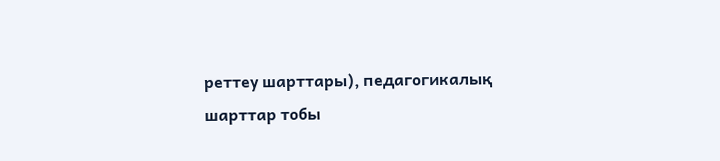реттеу шарттары), педагогикалық шарттар тобы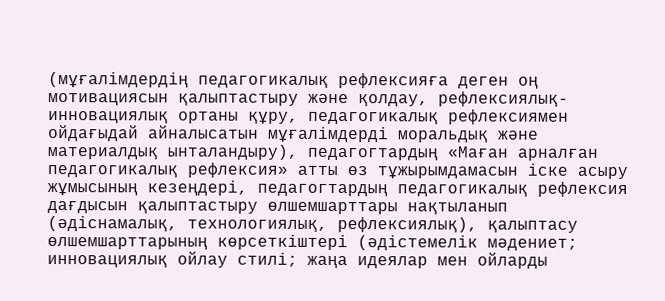(мұғалімдердің педагогикалық рефлексияға деген оң мотивациясын қалыптастыру және қолдау, рефлексиялық-инновациялық ортаны құру, педагогикалық рефлексиямен ойдағыдай айналысатын мұғалімдерді моральдық және материалдық ынталандыру), педагогтардың «Маған арналған педагогикалық рефлексия» атты өз тұжырымдамасын іске асыру жұмысының кезеңдері, педагогтардың педагогикалық рефлексия дағдысын қалыптастыру өлшемшарттары нақтыланып (әдіснамалық, технологиялық, рефлексиялық), қалыптасу өлшемшарттарының көрсеткіштері (әдістемелік мәдениет; инновациялық ойлау стилі; жаңа идеялар мен ойларды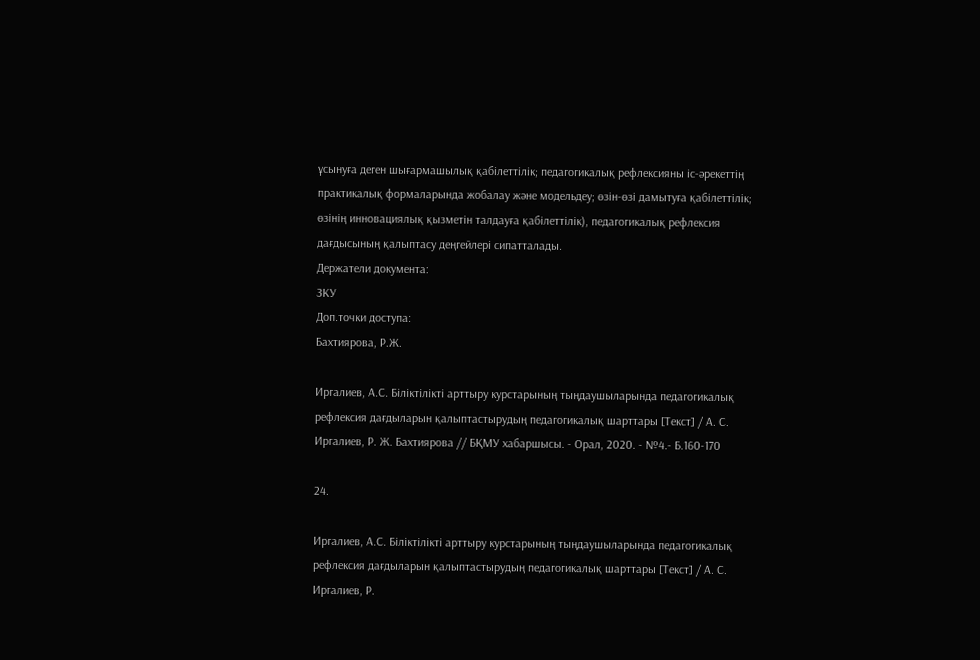ұсынуға деген шығармашылық қабілеттілік; педагогикалық рефлексияны іс-әрекеттің практикалық формаларында жобалау және модельдеу; өзін-өзі дамытуға қабілеттілік; өзінің инновациялық қызметін талдауға қабілеттілік), педагогикалық рефлексия дағдысының қалыптасу деңгейлері сипатталады.
Держатели документа:
ЗКУ
Доп.точки доступа:
Бахтиярова, Р.Ж.

Иргалиев, А.С. Біліктілікті арттыру курстарының тыңдаушыларында педагогикалық рефлексия дағдыларын қалыптастырудың педагогикалық шарттары [Текст] / А. С. Иргалиев, Р. Ж. Бахтиярова // БҚМУ хабаршысы. - Орал, 2020. - №4.- Б.160-170

24.

Иргалиев, А.С. Біліктілікті арттыру курстарының тыңдаушыларында педагогикалық рефлексия дағдыларын қалыптастырудың педагогикалық шарттары [Текст] / А. С. Иргалиев, Р.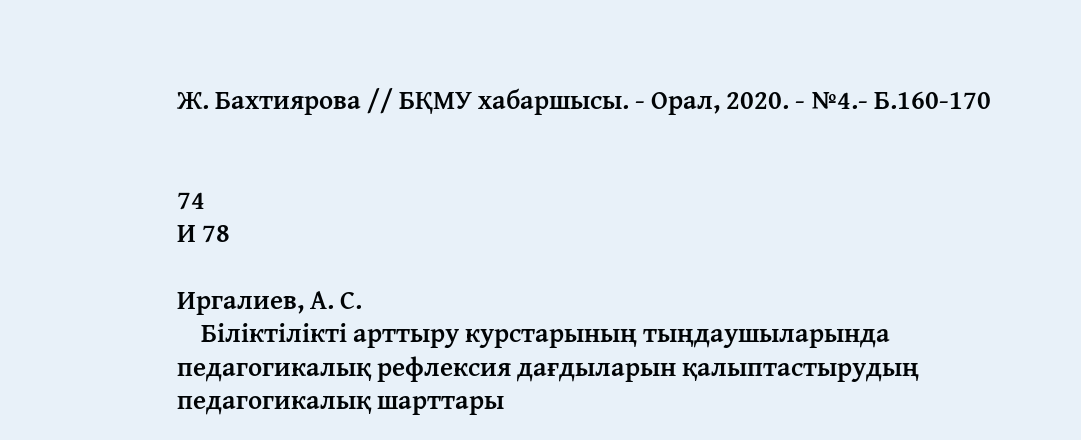Ж. Бахтиярова // БҚМУ хабаршысы. - Орал, 2020. - №4.- Б.160-170


74
И 78

Иргалиев, А. С.
    Біліктілікті арттыру курстарының тыңдаушыларында педагогикалық рефлексия дағдыларын қалыптастырудың педагогикалық шарттары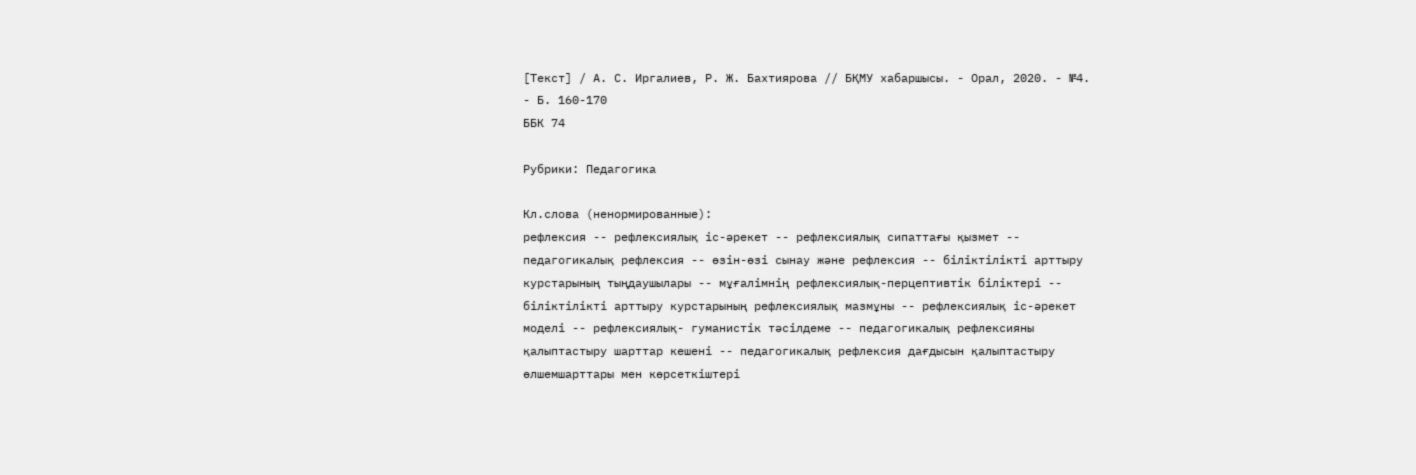[Текст] / А. С. Иргалиев, Р. Ж. Бахтиярова // БҚМУ хабаршысы. - Орал, 2020. - №4. - Б. 160-170
ББК 74

Рубрики: Педагогика

Кл.слова (ненормированные):
рефлексия -- рефлексиялық іс-әрекет -- рефлексиялық сипаттағы қызмет -- педагогикалық рефлексия -- өзін-өзі сынау және рефлексия -- біліктілікті арттыру курстарының тыңдаушылары -- мұғалімнің рефлексиялық-перцептивтік біліктері -- біліктілікті арттыру курстарының рефлексиялық мазмұны -- рефлексиялық іс-әрекет моделі -- рефлексиялық- гуманистік тәсілдеме -- педагогикалық рефлексияны қалыптастыру шарттар кешені -- педагогикалық рефлексия дағдысын қалыптастыру өлшемшарттары мен көрсеткіштері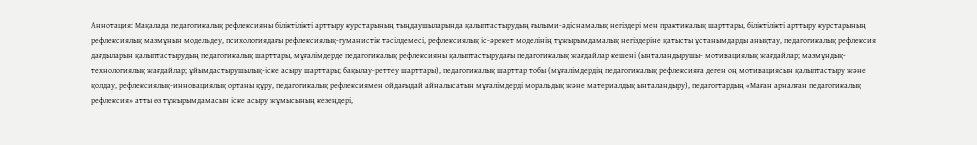Аннотация: Мақалада педагогикалық рефлексияны біліктілікті арттыру курстарының тыңдаушыларында қалыптастырудың ғылыми-әдіснамалық негіздері мен практикалық шарттары, біліктілікті арттыру курстарының рефлексиялық мазмұнын модельдеу, психологиядағы рефлексиялық-гуманистік тәсілдемесі, рефлексиялық іс-әрекет моделінің тұжырымдамалық негіздеріне қатысты ұстанымдарды анықтау, педагогикалық рефлексия дағдыларын қалыптастырудың педагогикалық шарттары, мұғалімдерде педагогикалық рефлексияны қалыптастырудағы педагогикалық жағдайлар кешені (ынталандырушы- мотивациялық жағдайлар; мазмұндық-технологиялық жағдайлар; ұйымдастырушылық-іске асыру шарттары; бақылау-реттеу шарттары), педагогикалық шарттар тобы (мұғалімдердің педагогикалық рефлексияға деген оң мотивациясын қалыптастыру және қолдау, рефлексиялық-инновациялық ортаны құру, педагогикалық рефлексиямен ойдағыдай айналысатын мұғалімдерді моральдық және материалдық ынталандыру), педагогтардың «Маған арналған педагогикалық рефлексия» атты өз тұжырымдамасын іске асыру жұмысының кезеңдері,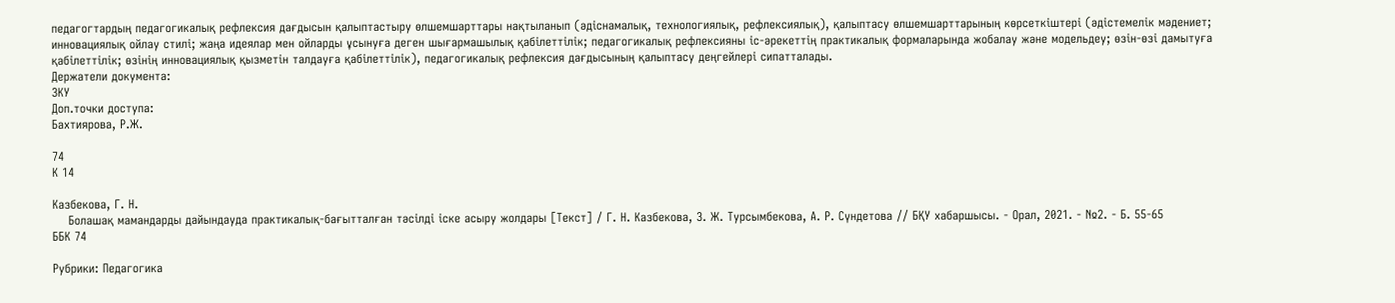педагогтардың педагогикалық рефлексия дағдысын қалыптастыру өлшемшарттары нақтыланып (әдіснамалық, технологиялық, рефлексиялық), қалыптасу өлшемшарттарының көрсеткіштері (әдістемелік мәдениет; инновациялық ойлау стилі; жаңа идеялар мен ойларды ұсынуға деген шығармашылық қабілеттілік; педагогикалық рефлексияны іс-әрекеттің практикалық формаларында жобалау және модельдеу; өзін-өзі дамытуға қабілеттілік; өзінің инновациялық қызметін талдауға қабілеттілік), педагогикалық рефлексия дағдысының қалыптасу деңгейлері сипатталады.
Держатели документа:
ЗКУ
Доп.точки доступа:
Бахтиярова, Р.Ж.

74
К 14

Казбекова, Г. Н.
    Болашақ мамандарды дайындауда практикалық-бағытталған тәсілді іске асыру жолдары [Текст] / Г. Н. Казбекова, З. Ж. Турсымбекова, А. Р. Сүндетова // БҚУ хабаршысы. - Орал, 2021. - №2. - Б. 55-65
ББК 74

Рубрики: Педагогика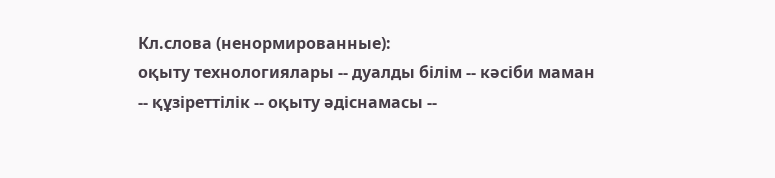Кл.слова (ненормированные):
оқыту технологиялары -- дуалды білім -- кәсіби маман -- құзіреттілік -- оқыту әдіснамасы --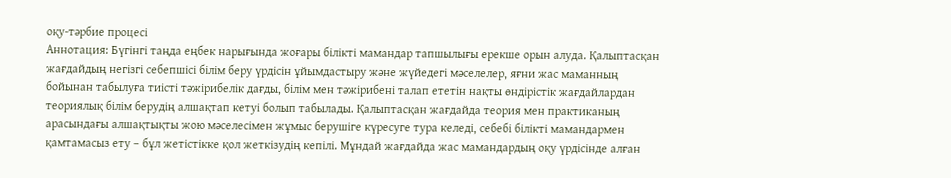оқу-тәрбие процесі
Аннотация: Бүгінгі таңда еңбек нарығында жоғары білікті мамандар тапшылығы ерекше орын алуда. Қалыптасқан жағдайдың негізгі себепшісі білім беру үрдісін ұйымдастыру және жүйедегі мәселелер, яғни жас маманның бойынан табылуға тиісті тәжірибелік дағды, білім мен тәжірибені талап ететін нақты өндірістік жағдайлардан теориялық білім берудің алшақтап кетуі болып табылады. Қалыптасқан жағдайда теория мен практиканың арасындағы алшақтықты жою мәселесімен жұмыс берушіге күресуге тура келеді, себебі білікті мамандармен қамтамасыз ету – бұл жетістікке қол жеткізудің кепілі. Мұндай жағдайда жас мамандардың оқу үрдісінде алған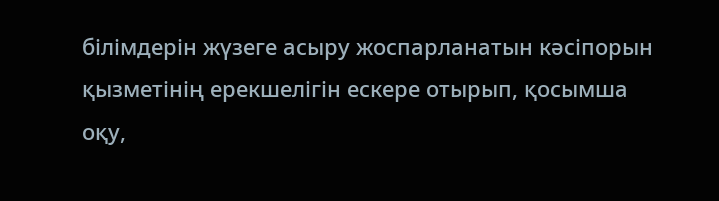білімдерін жүзеге асыру жоспарланатын кәсіпорын қызметінің ерекшелігін ескере отырып, қосымша оқу,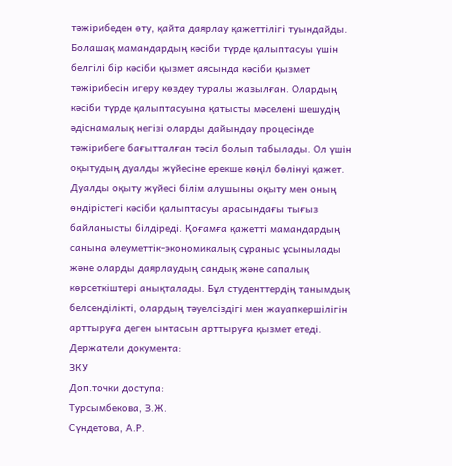тәжірибеден өту, қайта даярлау қажеттілігі туындайды. Болашақ мамандардың кәсіби түрде қалыптасуы үшін белгілі бір кәсіби қызмет аясында кәсіби қызмет тәжірибесін игеру көздеу туралы жазылған. Олардың кәсіби түрде қалыптасуына қатысты мәселені шешудің әдіснамалық негізі оларды дайындау процесінде тәжірибеге бағытталған тәсіл болып табылады. Ол үшін оқытудың дуалды жүйесіне ерекше көңіл бөлінуі қажет. Дуалды оқыту жүйесі білім алушыны оқыту мен оның өндірістегі кәсіби қалыптасуы арасындағы тығыз байланысты білдіреді. Қоғамға қажетті мамандардың санына әлеуметтік-экономикалық сұраныс ұсынылады және оларды даярлаудың сандық және сапалық көрсеткіштері анықталады. Бұл студенттердің танымдық белсенділікті, олардың тәуелсіздігі мен жауапкершілігін арттыруға деген ынтасын арттыруға қызмет етеді.
Держатели документа:
ЗКУ
Доп.точки доступа:
Турсымбекова, З.Ж.
Сүндетова, А.Р.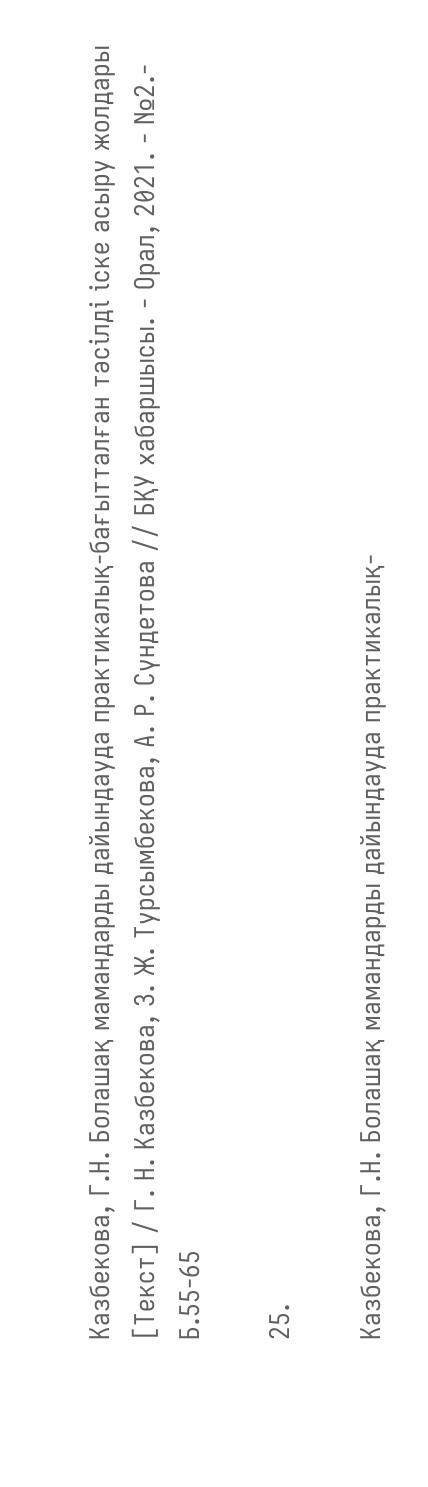Казбекова, Г.Н. Болашақ мамандарды дайындауда практикалық-бағытталған тәсілді іске асыру жолдары [Текст] / Г. Н. Казбекова, З. Ж. Турсымбекова, А. Р. Сүндетова // БҚУ хабаршысы. - Орал, 2021. - №2.- Б.55-65

25.

Казбекова, Г.Н. Болашақ мамандарды дайындауда практикалық-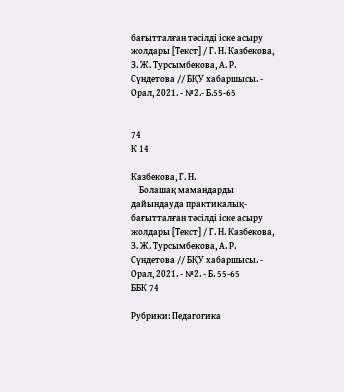бағытталған тәсілді іске асыру жолдары [Текст] / Г. Н. Казбекова, З. Ж. Турсымбекова, А. Р. Сүндетова // БҚУ хабаршысы. - Орал, 2021. - №2.- Б.55-65


74
К 14

Казбекова, Г. Н.
    Болашақ мамандарды дайындауда практикалық-бағытталған тәсілді іске асыру жолдары [Текст] / Г. Н. Казбекова, З. Ж. Турсымбекова, А. Р. Сүндетова // БҚУ хабаршысы. - Орал, 2021. - №2. - Б. 55-65
ББК 74

Рубрики: Педагогика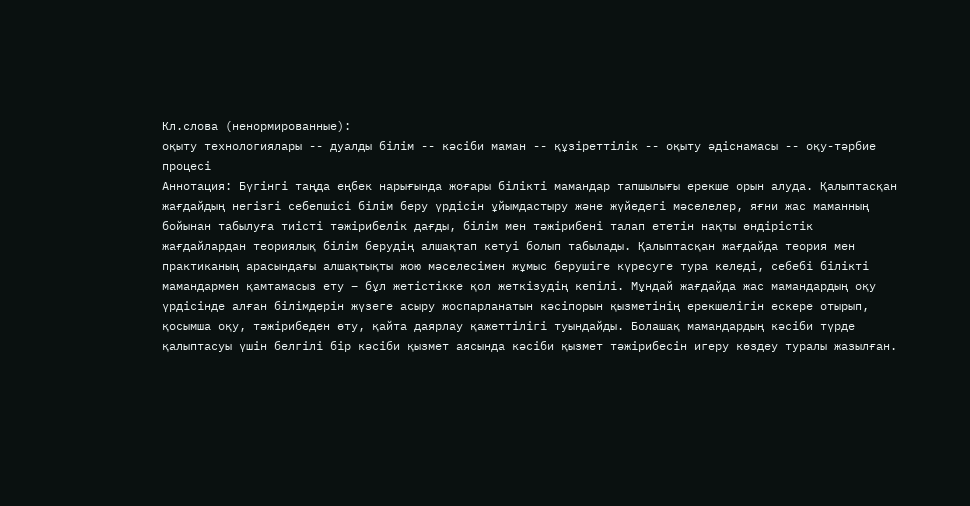Кл.слова (ненормированные):
оқыту технологиялары -- дуалды білім -- кәсіби маман -- құзіреттілік -- оқыту әдіснамасы -- оқу-тәрбие процесі
Аннотация: Бүгінгі таңда еңбек нарығында жоғары білікті мамандар тапшылығы ерекше орын алуда. Қалыптасқан жағдайдың негізгі себепшісі білім беру үрдісін ұйымдастыру және жүйедегі мәселелер, яғни жас маманның бойынан табылуға тиісті тәжірибелік дағды, білім мен тәжірибені талап ететін нақты өндірістік жағдайлардан теориялық білім берудің алшақтап кетуі болып табылады. Қалыптасқан жағдайда теория мен практиканың арасындағы алшақтықты жою мәселесімен жұмыс берушіге күресуге тура келеді, себебі білікті мамандармен қамтамасыз ету – бұл жетістікке қол жеткізудің кепілі. Мұндай жағдайда жас мамандардың оқу үрдісінде алған білімдерін жүзеге асыру жоспарланатын кәсіпорын қызметінің ерекшелігін ескере отырып, қосымша оқу, тәжірибеден өту, қайта даярлау қажеттілігі туындайды. Болашақ мамандардың кәсіби түрде қалыптасуы үшін белгілі бір кәсіби қызмет аясында кәсіби қызмет тәжірибесін игеру көздеу туралы жазылған.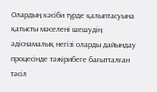Олардың кәсіби түрде қалыптасуына қатысты мәселені шешудің әдіснамалық негізі оларды дайындау процесінде тәжірибеге бағытталған тәсіл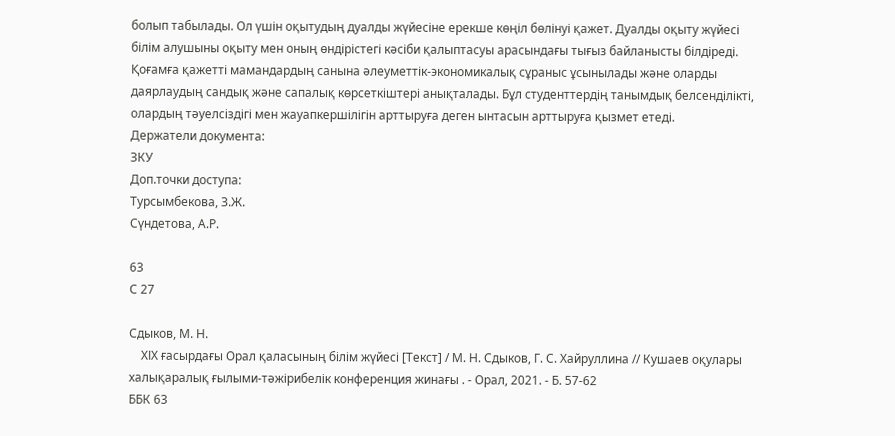болып табылады. Ол үшін оқытудың дуалды жүйесіне ерекше көңіл бөлінуі қажет. Дуалды оқыту жүйесі білім алушыны оқыту мен оның өндірістегі кәсіби қалыптасуы арасындағы тығыз байланысты білдіреді. Қоғамға қажетті мамандардың санына әлеуметтік-экономикалық сұраныс ұсынылады және оларды даярлаудың сандық және сапалық көрсеткіштері анықталады. Бұл студенттердің танымдық белсенділікті, олардың тәуелсіздігі мен жауапкершілігін арттыруға деген ынтасын арттыруға қызмет етеді.
Держатели документа:
ЗКУ
Доп.точки доступа:
Турсымбекова, З.Ж.
Сүндетова, А.Р.

63
С 27

Сдыков, М. Н.
    ХІХ ғасырдағы Орал қаласының білім жүйесі [Текст] / М. Н. Сдыков, Г. С. Хайруллина // Кушаев оқулары халықаралық ғылыми-тәжірибелік конференция жинағы . - Орал, 2021. - Б. 57-62
ББК 63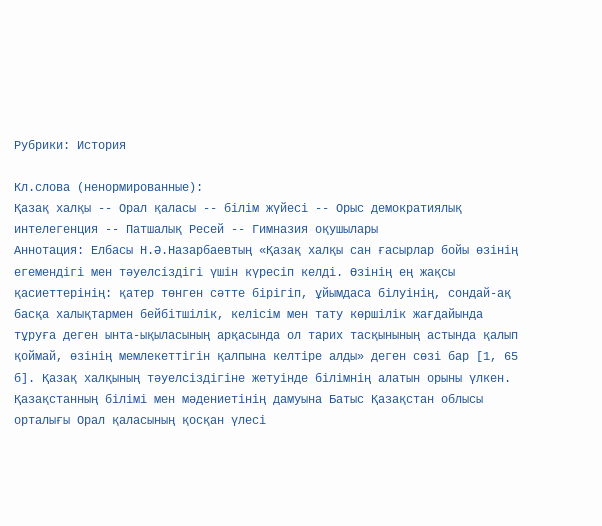Рубрики: История

Кл.слова (ненормированные):
Қазақ халқы -- Орал қаласы -- білім жүйесі -- Орыс демократиялық интелегенция -- Патшалық Ресей -- Гимназия оқушылары
Аннотация: Елбасы Н.Ә.Назарбаевтың «Қазақ халқы сан ғасырлар бойы өзiнiң егемендiгi мен тәуелсiздiгi үшiн күресiп келдi. Өзiнiң ең жақсы қасиеттерiнiң: қатер төнген сәтте бiрiгiп, ұйымдаса бiлуiнiң, сондай-ақ басқа халықтармен бейбiтшiлiк, келiсiм мен тату көршiлiк жағдайында тұруға деген ынта-ықыласының арқасында ол тарих тасқынының астында қалып қоймай, өзiнiң мемлекеттiгiн қалпына келтiре алды» деген сөзі бар [1, 65 б]. Қазақ халқының тәуелсіздігіне жетуінде білімнің алатын орыны үлкен. Қазақстанның білімі мен мәдениетінің дамуына Батыс Қазақстан облысы орталығы Орал қаласының қосқан үлесі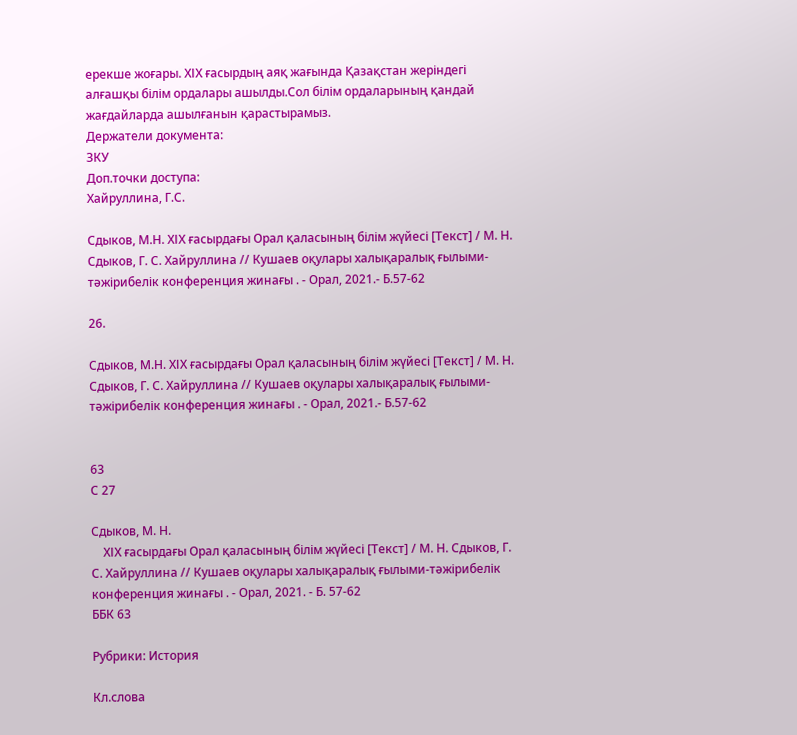ерекше жоғары. ХІХ ғасырдың аяқ жағында Қазақстан жеріндегі алғашқы білім ордалары ашылды.Сол білім ордаларының қандай жағдайларда ашылғанын қарастырамыз.
Держатели документа:
ЗКУ
Доп.точки доступа:
Хайруллина, Г.С.

Сдыков, М.Н. ХІХ ғасырдағы Орал қаласының білім жүйесі [Текст] / М. Н. Сдыков, Г. С. Хайруллина // Кушаев оқулары халықаралық ғылыми-тәжірибелік конференция жинағы . - Орал, 2021.- Б.57-62

26.

Сдыков, М.Н. ХІХ ғасырдағы Орал қаласының білім жүйесі [Текст] / М. Н. Сдыков, Г. С. Хайруллина // Кушаев оқулары халықаралық ғылыми-тәжірибелік конференция жинағы . - Орал, 2021.- Б.57-62


63
С 27

Сдыков, М. Н.
    ХІХ ғасырдағы Орал қаласының білім жүйесі [Текст] / М. Н. Сдыков, Г. С. Хайруллина // Кушаев оқулары халықаралық ғылыми-тәжірибелік конференция жинағы . - Орал, 2021. - Б. 57-62
ББК 63

Рубрики: История

Кл.слова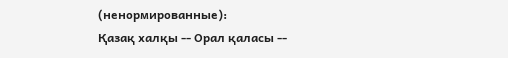(ненормированные):
Қазақ халқы -- Орал қаласы --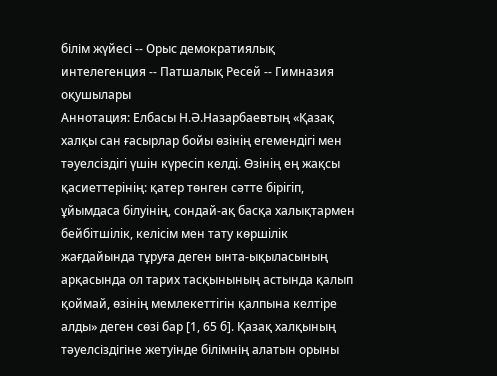білім жүйесі -- Орыс демократиялық интелегенция -- Патшалық Ресей -- Гимназия оқушылары
Аннотация: Елбасы Н.Ә.Назарбаевтың «Қазақ халқы сан ғасырлар бойы өзiнiң егемендiгi мен тәуелсiздiгi үшiн күресiп келдi. Өзiнiң ең жақсы қасиеттерiнiң: қатер төнген сәтте бiрiгiп, ұйымдаса бiлуiнiң, сондай-ақ басқа халықтармен бейбiтшiлiк, келiсiм мен тату көршiлiк жағдайында тұруға деген ынта-ықыласының арқасында ол тарих тасқынының астында қалып қоймай, өзiнiң мемлекеттiгiн қалпына келтiре алды» деген сөзі бар [1, 65 б]. Қазақ халқының тәуелсіздігіне жетуінде білімнің алатын орыны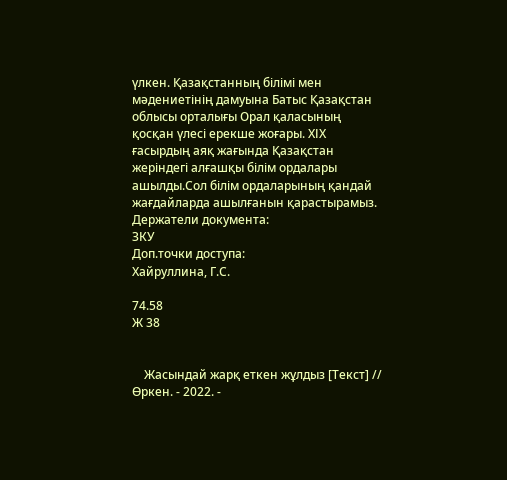үлкен. Қазақстанның білімі мен мәдениетінің дамуына Батыс Қазақстан облысы орталығы Орал қаласының қосқан үлесі ерекше жоғары. ХІХ ғасырдың аяқ жағында Қазақстан жеріндегі алғашқы білім ордалары ашылды.Сол білім ордаларының қандай жағдайларда ашылғанын қарастырамыз.
Держатели документа:
ЗКУ
Доп.точки доступа:
Хайруллина, Г.С.

74.58
Ж 38


    Жасындай жарқ еткен жұлдыз [Текст] // Өркен. - 2022. -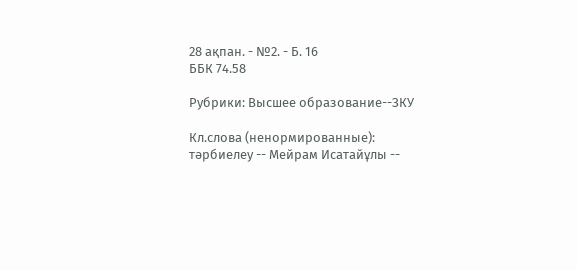28 ақпан. - №2. - Б. 16
ББК 74.58

Рубрики: Высшее образование--ЗКУ

Кл.слова (ненормированные):
тəрбиелеу -- Мейрам Исатайұлы --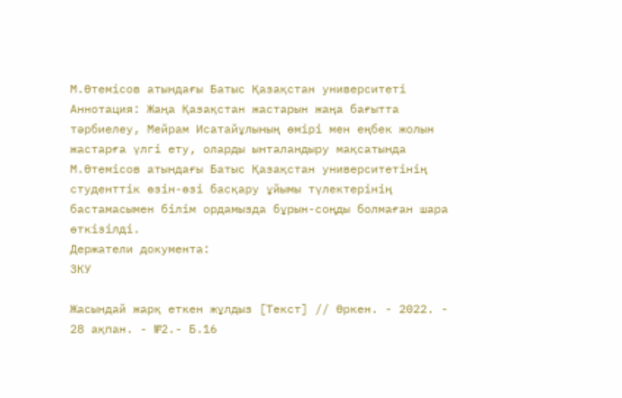М.Өтемісов атындағы Батыс Қазақстан университеті
Аннотация: Жаңа Қазақстан жастарын жаңа бағытта тəрбиелеу, Мейрам Исатайұлының өмірі мен еңбек жолын жастарға үлгі ету, оларды ынталандыру мақсатында М.Өтемісов атындағы Батыс Қазақстан университетінің студенттік өзін-өзі басқару ұйымы түлектерінің бастамасымен білім ордамызда бұрын-соңды болмаған шара өткізілді.
Держатели документа:
ЗКУ

Жасындай жарқ еткен жұлдыз [Текст] // Өркен. - 2022. - 28 ақпан. - №2.- Б.16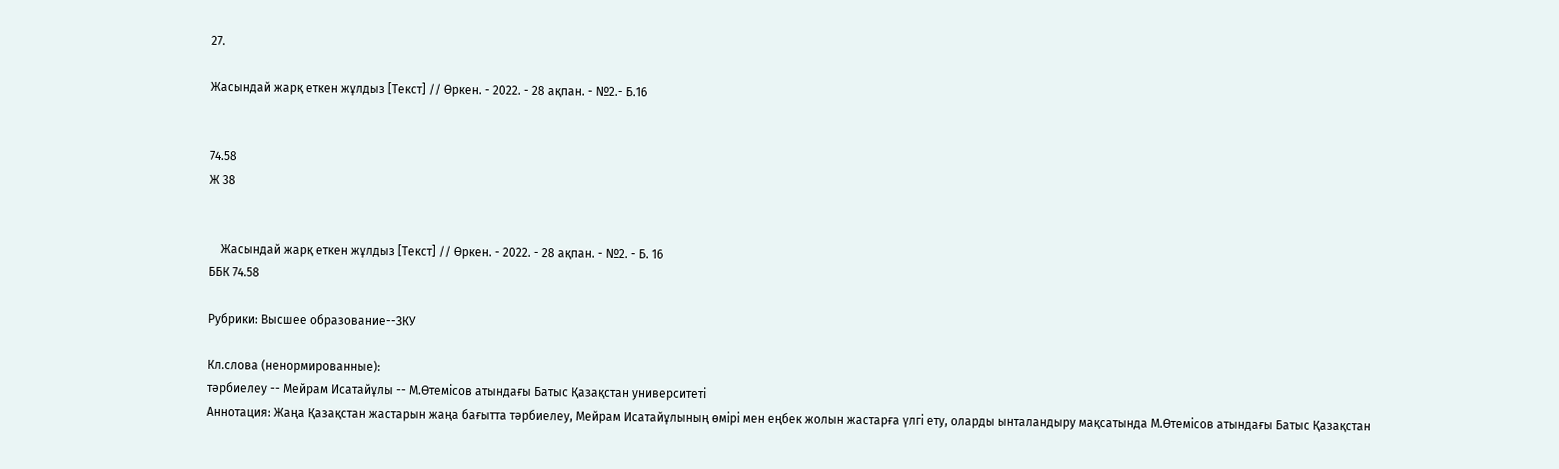27.

Жасындай жарқ еткен жұлдыз [Текст] // Өркен. - 2022. - 28 ақпан. - №2.- Б.16


74.58
Ж 38


    Жасындай жарқ еткен жұлдыз [Текст] // Өркен. - 2022. - 28 ақпан. - №2. - Б. 16
ББК 74.58

Рубрики: Высшее образование--ЗКУ

Кл.слова (ненормированные):
тəрбиелеу -- Мейрам Исатайұлы -- М.Өтемісов атындағы Батыс Қазақстан университеті
Аннотация: Жаңа Қазақстан жастарын жаңа бағытта тəрбиелеу, Мейрам Исатайұлының өмірі мен еңбек жолын жастарға үлгі ету, оларды ынталандыру мақсатында М.Өтемісов атындағы Батыс Қазақстан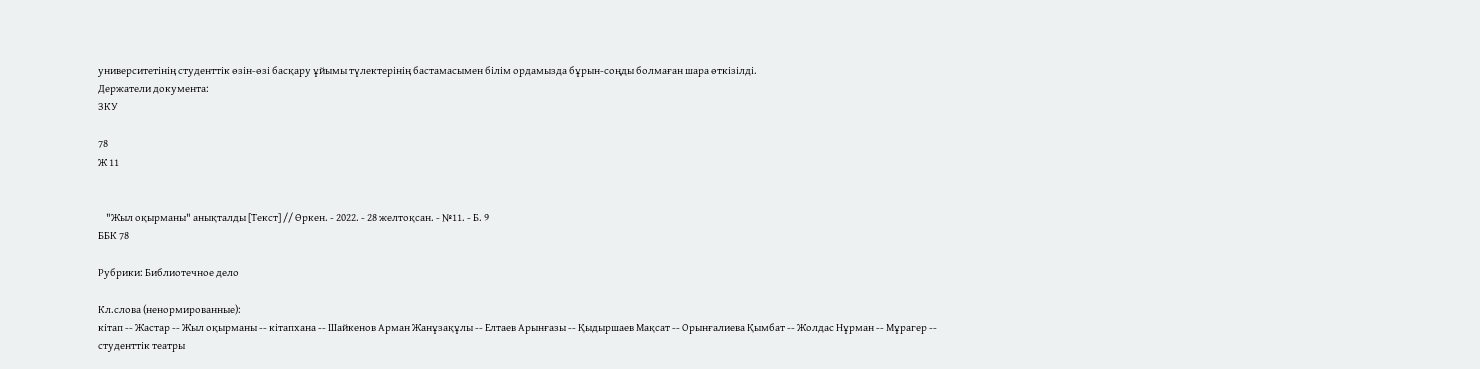университетінің студенттік өзін-өзі басқару ұйымы түлектерінің бастамасымен білім ордамызда бұрын-соңды болмаған шара өткізілді.
Держатели документа:
ЗКУ

78
Ж 11


    "Жыл оқырманы" анықталды [Текст] // Өркен. - 2022. - 28 желтоқсан. - №11. - Б. 9
ББК 78

Рубрики: Библиотечное дело

Кл.слова (ненормированные):
кітап -- Жастар -- Жыл оқырманы -- кітапхана -- Шайкенов Арман Жанұзақұлы -- Елтаев Арынғазы -- Қыдыршаев Мақсат -- Орынғалиева Қымбат -- Жолдас Нұрман -- Мұрагер -- студенттік театры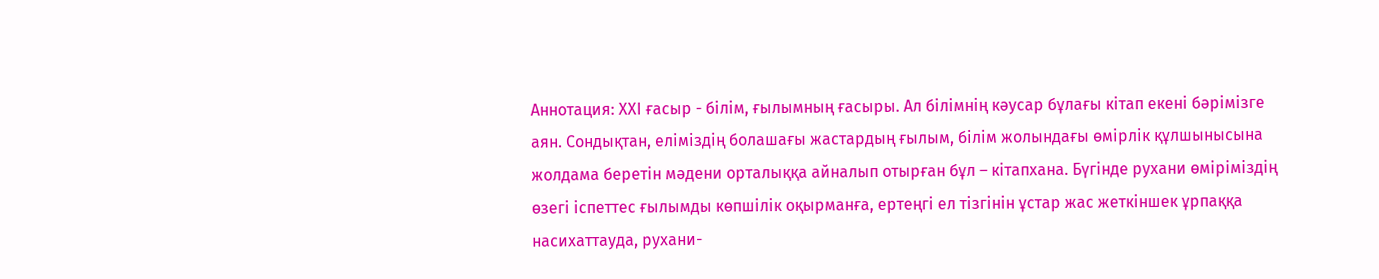Аннотация: ХХІ ғасыр - білім, ғылымның ғасыры. Ал білімнің кəусар бұлағы кітап екені бəрімізге аян. Сондықтан, еліміздің болашағы жастардың ғылым, білім жолындағы өмірлік құлшынысына жолдама беретін мəдени орталыққа айналып отырған бұл – кітапхана. Бүгінде рухани өміріміздің өзегі іспеттес ғылымды көпшілік оқырманға, ертеңгі ел тізгінін ұстар жас жеткіншек ұрпаққа насихаттауда, рухани-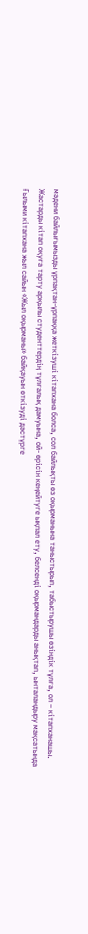мəдени байлығымызды ұрпақтан-ұрпаққа жеткізуші кітапхана болса, сол байлықты өз оқырманына таныстырып, табыстырушы өзіндік тұлға, ол – кітапханашы. Жастарды кітап оқуға тарту арқылы студенттердің тұлғалық дамуына, ой- өрісін кеңейтуге ықпал ету, белсенді оқырмандарды анықтап, ынталандыру мақсатында Ғылыми кітапхана жыл сайын «Жыл оқырманы» байқауын өткізуді дəстүрге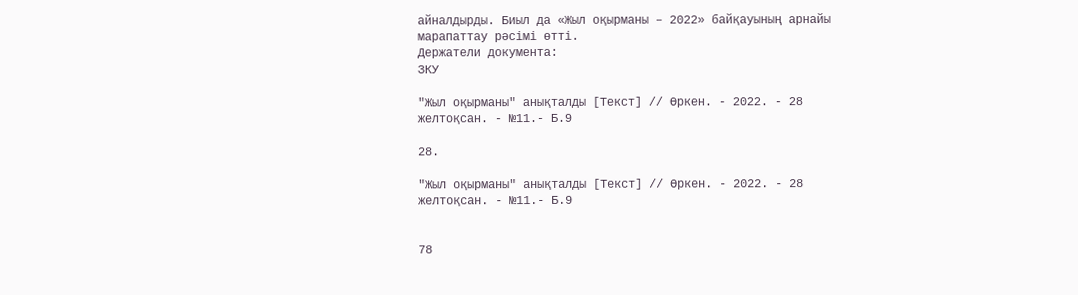айналдырды. Биыл да «Жыл оқырманы – 2022» байқауының арнайы марапаттау рəсімі өтті.
Держатели документа:
ЗКУ

"Жыл оқырманы" анықталды [Текст] // Өркен. - 2022. - 28 желтоқсан. - №11.- Б.9

28.

"Жыл оқырманы" анықталды [Текст] // Өркен. - 2022. - 28 желтоқсан. - №11.- Б.9


78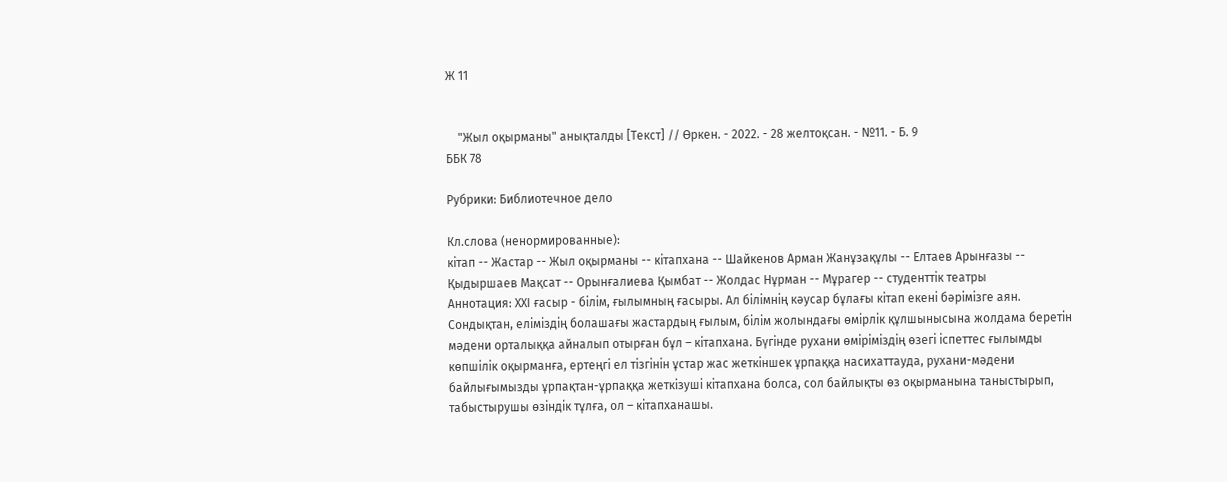Ж 11


    "Жыл оқырманы" анықталды [Текст] // Өркен. - 2022. - 28 желтоқсан. - №11. - Б. 9
ББК 78

Рубрики: Библиотечное дело

Кл.слова (ненормированные):
кітап -- Жастар -- Жыл оқырманы -- кітапхана -- Шайкенов Арман Жанұзақұлы -- Елтаев Арынғазы -- Қыдыршаев Мақсат -- Орынғалиева Қымбат -- Жолдас Нұрман -- Мұрагер -- студенттік театры
Аннотация: ХХІ ғасыр - білім, ғылымның ғасыры. Ал білімнің кəусар бұлағы кітап екені бəрімізге аян. Сондықтан, еліміздің болашағы жастардың ғылым, білім жолындағы өмірлік құлшынысына жолдама беретін мəдени орталыққа айналып отырған бұл – кітапхана. Бүгінде рухани өміріміздің өзегі іспеттес ғылымды көпшілік оқырманға, ертеңгі ел тізгінін ұстар жас жеткіншек ұрпаққа насихаттауда, рухани-мəдени байлығымызды ұрпақтан-ұрпаққа жеткізуші кітапхана болса, сол байлықты өз оқырманына таныстырып, табыстырушы өзіндік тұлға, ол – кітапханашы.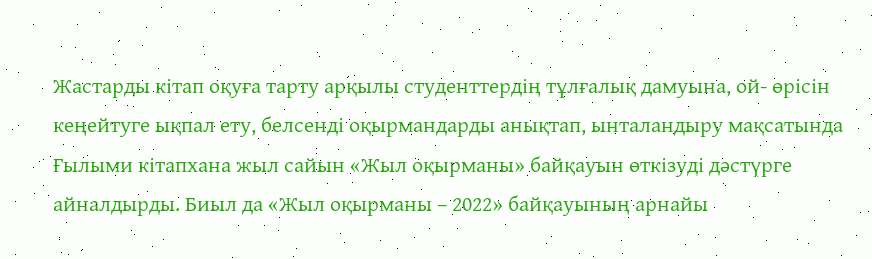Жастарды кітап оқуға тарту арқылы студенттердің тұлғалық дамуына, ой- өрісін кеңейтуге ықпал ету, белсенді оқырмандарды анықтап, ынталандыру мақсатында Ғылыми кітапхана жыл сайын «Жыл оқырманы» байқауын өткізуді дəстүрге айналдырды. Биыл да «Жыл оқырманы – 2022» байқауының арнайы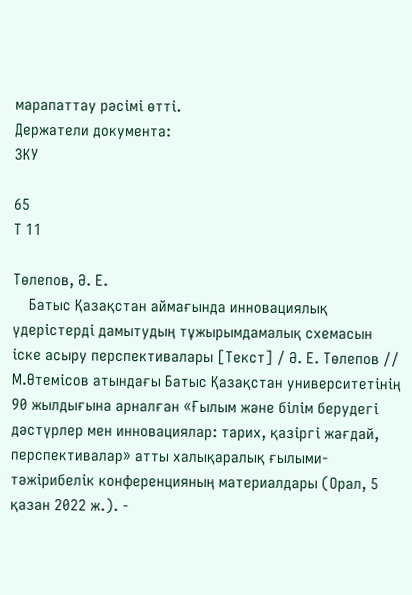марапаттау рəсімі өтті.
Держатели документа:
ЗКУ

65
Т 11

Төлепов, Ә. Е.
    Батыс Қазақстан аймағында инновациялық үдерістерді дамытудың тұжырымдамалық схемасын іске асыру перспективалары [Текст] / Ә. Е. Төлепов // М.Өтемісов атындағы Батыс Қазақстан университетінің 90 жылдығына арналған «Ғылым және білім берудегі дәстүрлер мен инновациялар: тарих, қазіргі жағдай, перспективалар» атты халықаралық ғылыми-тәжірибелік конференцияның материалдары (Орал, 5 қазан 2022 ж.). -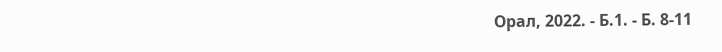Орал, 2022. - Б.1. - Б. 8-11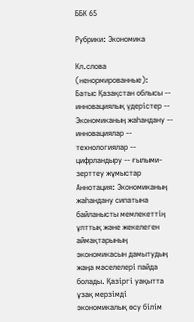ББК 65

Рубрики: Экономика

Кл.слова (ненормированные):
Батыс Қазақстан облысы -- инновациялық үдерістер -- Экономиканың жаһандану -- инновациялар -- технологиялар -- цифрландыру -- ғылыми-зерттеу жұмыстар
Аннотация: Экономиканың жаһандану сипатына байланысты мемлекеттің ұлттық және жекелеген аймақтарының экономикасын дамытудың жаңа мәселелері пайда болады. Қазіргі уақытта ұзақ мерзімді экономикалық өсу білім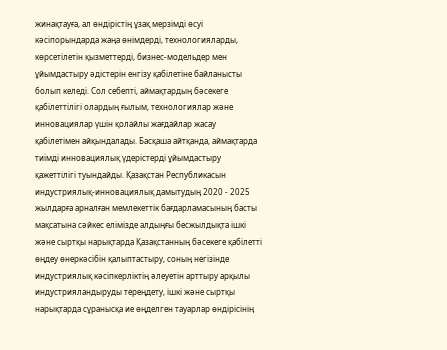жинақтауға, ал өндірістің ұзақ мерзімді өсуі кәсіпорындарда жаңа өнімдерді, технологияларды, көрсетілетін қызметтерді, бизнес-модельдер мен ұйымдастыру әдістерін енгізу қабілетіне байланысты болып келеді. Сол себепті, аймақтардың бәсекеге қабілеттілігі олардың ғылым, технологиялар және инновациялар үшін қолайлы жағдайлар жасау қабілетімен айқындалады. Басқаша айтқанда, аймақтарда тиімді инновациялық үдерістерді ұйымдастыру қажеттілігі туындайды. Қазақстан Республикасын индустриялық-инновациялық дамытудың 2020 - 2025 жылдарға арналған мемлекеттік бағдарламасының басты мақсатына сәйкес елімізде алдыңғы бесжылдықта ішкі және сыртқы нарықтарда Қазақстанның бәсекеге қабілетті өңдеу өнеркәсібін қалыптастыру, соның негізінде индустриялық кәсіпкерліктің әлеуетін арттыру арқылы индустрияландыруды тереңдету, ішкі және сыртқы нарықтарда сұранысқа ие өңделген тауарлар өндірісінің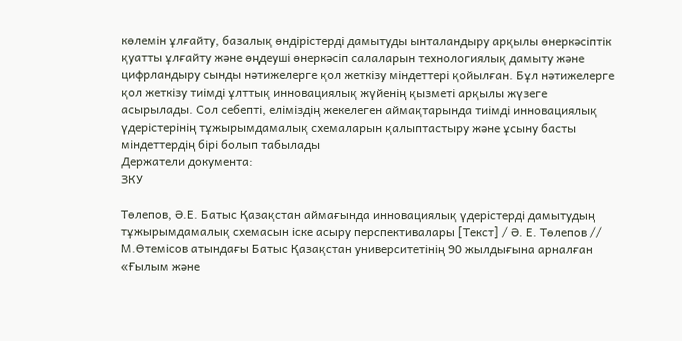көлемін ұлғайту, базалық өндірістерді дамытуды ынталандыру арқылы өнеркәсіптік қуатты ұлғайту және өңдеуші өнеркәсіп салаларын технологиялық дамыту және цифрландыру сынды нәтижелерге қол жеткізу міндеттері қойылған. Бұл нәтижелерге қол жеткізу тиімді ұлттық инновациялық жүйенің қызметі арқылы жүзеге асырылады. Сол себепті, еліміздің жекелеген аймақтарында тиімді инновациялық үдерістерінің тұжырымдамалық схемаларын қалыптастыру және ұсыну басты міндеттердің бірі болып табылады
Держатели документа:
ЗКУ

Төлепов, Ә.Е. Батыс Қазақстан аймағында инновациялық үдерістерді дамытудың тұжырымдамалық схемасын іске асыру перспективалары [Текст] / Ә. Е. Төлепов // М.Өтемісов атындағы Батыс Қазақстан университетінің 90 жылдығына арналған «Ғылым және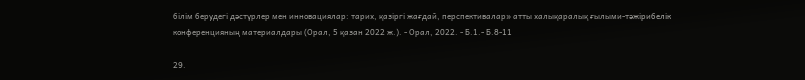білім берудегі дәстүрлер мен инновациялар: тарих, қазіргі жағдай, перспективалар» атты халықаралық ғылыми-тәжірибелік конференцияның материалдары (Орал, 5 қазан 2022 ж.). - Орал, 2022. - Б.1.- Б.8-11

29.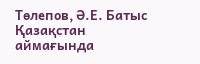Төлепов, Ә.Е. Батыс Қазақстан аймағында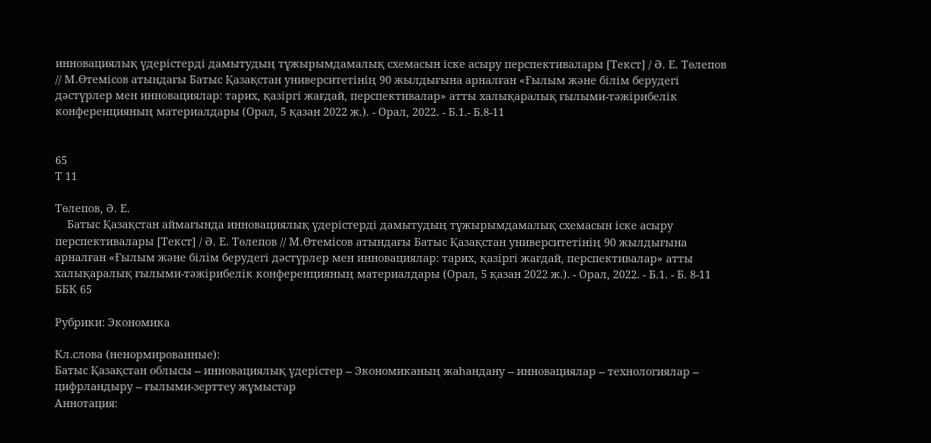инновациялық үдерістерді дамытудың тұжырымдамалық схемасын іске асыру перспективалары [Текст] / Ә. Е. Төлепов // М.Өтемісов атындағы Батыс Қазақстан университетінің 90 жылдығына арналған «Ғылым және білім берудегі дәстүрлер мен инновациялар: тарих, қазіргі жағдай, перспективалар» атты халықаралық ғылыми-тәжірибелік конференцияның материалдары (Орал, 5 қазан 2022 ж.). - Орал, 2022. - Б.1.- Б.8-11


65
Т 11

Төлепов, Ә. Е.
    Батыс Қазақстан аймағында инновациялық үдерістерді дамытудың тұжырымдамалық схемасын іске асыру перспективалары [Текст] / Ә. Е. Төлепов // М.Өтемісов атындағы Батыс Қазақстан университетінің 90 жылдығына арналған «Ғылым және білім берудегі дәстүрлер мен инновациялар: тарих, қазіргі жағдай, перспективалар» атты халықаралық ғылыми-тәжірибелік конференцияның материалдары (Орал, 5 қазан 2022 ж.). - Орал, 2022. - Б.1. - Б. 8-11
ББК 65

Рубрики: Экономика

Кл.слова (ненормированные):
Батыс Қазақстан облысы -- инновациялық үдерістер -- Экономиканың жаһандану -- инновациялар -- технологиялар -- цифрландыру -- ғылыми-зерттеу жұмыстар
Аннотация: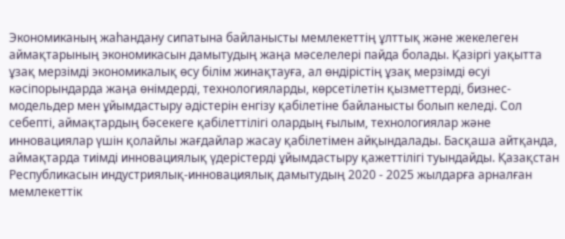Экономиканың жаһандану сипатына байланысты мемлекеттің ұлттық және жекелеген аймақтарының экономикасын дамытудың жаңа мәселелері пайда болады. Қазіргі уақытта ұзақ мерзімді экономикалық өсу білім жинақтауға, ал өндірістің ұзақ мерзімді өсуі кәсіпорындарда жаңа өнімдерді, технологияларды, көрсетілетін қызметтерді, бизнес-модельдер мен ұйымдастыру әдістерін енгізу қабілетіне байланысты болып келеді. Сол себепті, аймақтардың бәсекеге қабілеттілігі олардың ғылым, технологиялар және инновациялар үшін қолайлы жағдайлар жасау қабілетімен айқындалады. Басқаша айтқанда, аймақтарда тиімді инновациялық үдерістерді ұйымдастыру қажеттілігі туындайды. Қазақстан Республикасын индустриялық-инновациялық дамытудың 2020 - 2025 жылдарға арналған мемлекеттік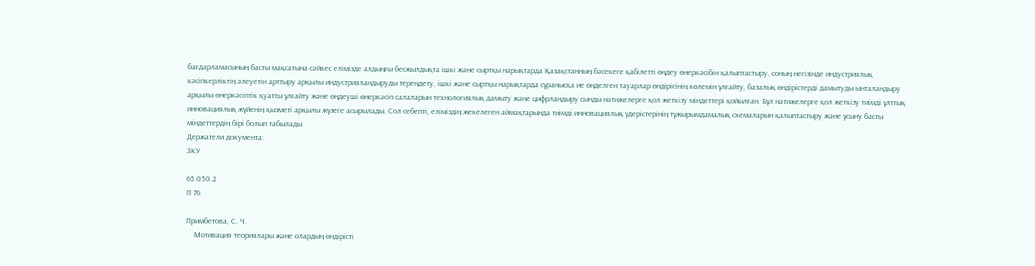бағдарламасының басты мақсатына сәйкес елімізде алдыңғы бесжылдықта ішкі және сыртқы нарықтарда Қазақстанның бәсекеге қабілетті өңдеу өнеркәсібін қалыптастыру, соның негізінде индустриялық кәсіпкерліктің әлеуетін арттыру арқылы индустрияландыруды тереңдету, ішкі және сыртқы нарықтарда сұранысқа ие өңделген тауарлар өндірісінің көлемін ұлғайту, базалық өндірістерді дамытуды ынталандыру арқылы өнеркәсіптік қуатты ұлғайту және өңдеуші өнеркәсіп салаларын технологиялық дамыту және цифрландыру сынды нәтижелерге қол жеткізу міндеттері қойылған. Бұл нәтижелерге қол жеткізу тиімді ұлттық инновациялық жүйенің қызметі арқылы жүзеге асырылады. Сол себепті, еліміздің жекелеген аймақтарында тиімді инновациялық үдерістерінің тұжырымдамалық схемаларын қалыптастыру және ұсыну басты міндеттердің бірі болып табылады
Держатели документа:
ЗКУ

65.050.2
П 76

Примбетова, С. Ч.
    Мотивация теориялары және олардың өндірісті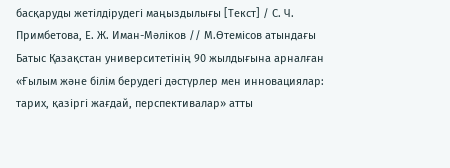басқаруды жетілдірудегі маңыздылығы [Текст] / С. Ч. Примбетова, Е. Ж. Иман-Мәліков // М.Өтемісов атындағы Батыс Қазақстан университетінің 90 жылдығына арналған «Ғылым және білім берудегі дәстүрлер мен инновациялар: тарих, қазіргі жағдай, перспективалар» атты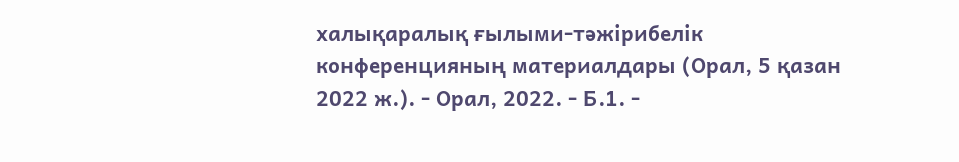халықаралық ғылыми-тәжірибелік конференцияның материалдары (Орал, 5 қазан 2022 ж.). - Орал, 2022. - Б.1. -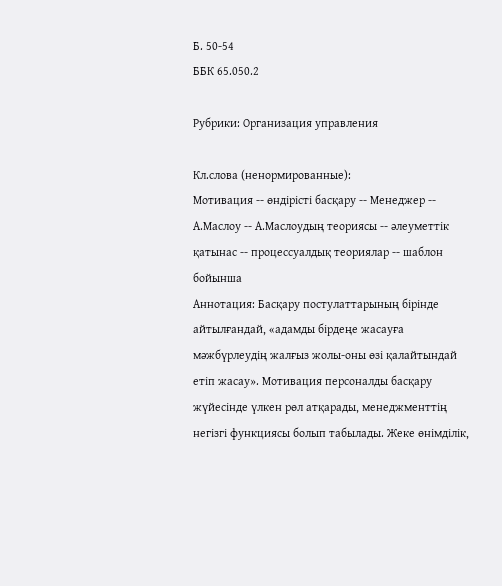Б. 50-54
ББК 65.050.2

Рубрики: Организация управления

Кл.слова (ненормированные):
Мотивация -- өндірісті басқару -- Менеджер -- А.Маслоу -- А.Маслоудың теориясы -- әлеуметтік қатынас -- процессуалдық теориялар -- шаблон бойынша
Аннотация: Басқару постулаттарының бірінде айтылғандай, «адамды бірдеңе жасауға мәжбүрлеудің жалғыз жолы-оны өзі қалайтындай етіп жасау». Мотивация персоналды басқару жүйесінде үлкен рөл атқарады, менеджменттің негізгі функциясы болып табылады. Жеке өнімділік,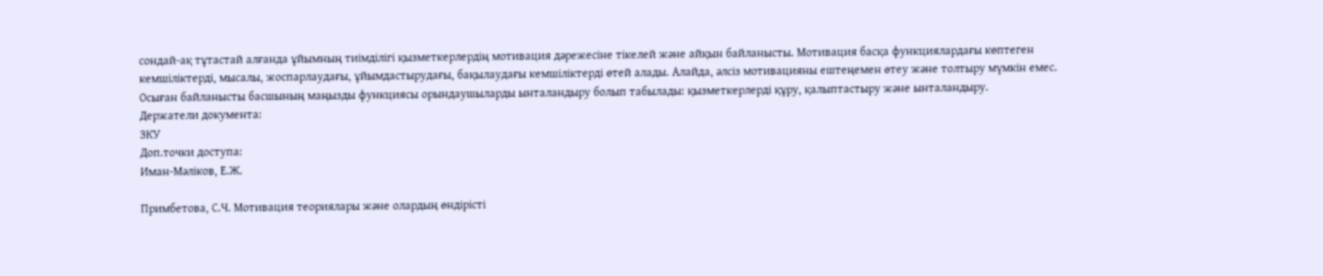сондай-ақ тұтастай алғанда ұйымның тиімділігі қызметкерлердің мотивация дәрежесіне тікелей және айқын байланысты. Мотивация басқа функциялардағы көптеген кемшіліктерді, мысалы, жоспарлаудағы, ұйымдастырудағы, бақылаудағы кемшіліктерді өтей алады. Алайда, әлсіз мотивацияны ештеңемен өтеу және толтыру мүмкін емес. Осыған байланысты басшының маңызды функциясы орындаушыларды ынталандыру болып табылады: қызметкерлерді құру, қалыптастыру және ынталандыру.
Держатели документа:
ЗКУ
Доп.точки доступа:
Иман-Мәліков, Е.Ж.

Примбетова, С.Ч. Мотивация теориялары және олардың өндірісті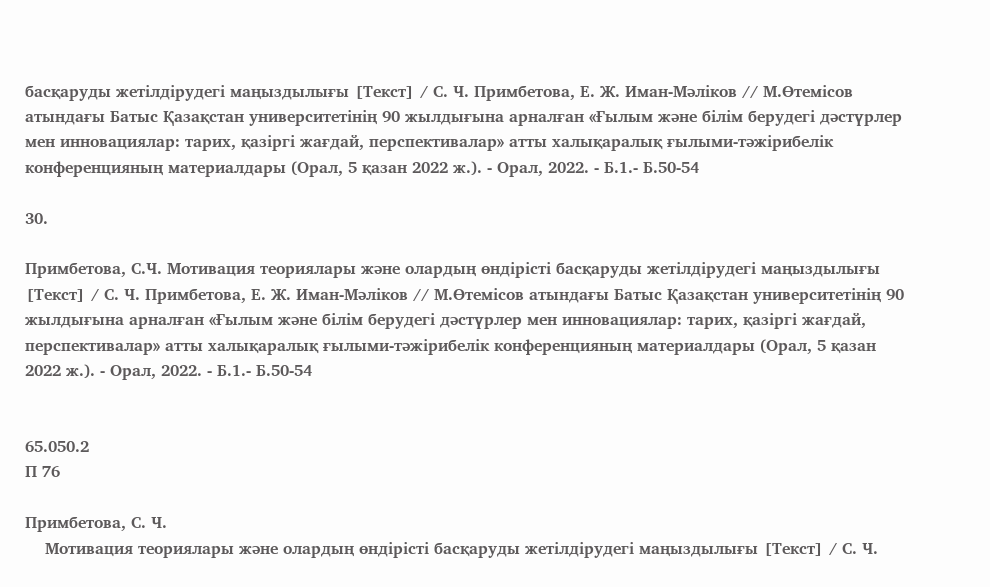басқаруды жетілдірудегі маңыздылығы [Текст] / С. Ч. Примбетова, Е. Ж. Иман-Мәліков // М.Өтемісов атындағы Батыс Қазақстан университетінің 90 жылдығына арналған «Ғылым және білім берудегі дәстүрлер мен инновациялар: тарих, қазіргі жағдай, перспективалар» атты халықаралық ғылыми-тәжірибелік конференцияның материалдары (Орал, 5 қазан 2022 ж.). - Орал, 2022. - Б.1.- Б.50-54

30.

Примбетова, С.Ч. Мотивация теориялары және олардың өндірісті басқаруды жетілдірудегі маңыздылығы [Текст] / С. Ч. Примбетова, Е. Ж. Иман-Мәліков // М.Өтемісов атындағы Батыс Қазақстан университетінің 90 жылдығына арналған «Ғылым және білім берудегі дәстүрлер мен инновациялар: тарих, қазіргі жағдай, перспективалар» атты халықаралық ғылыми-тәжірибелік конференцияның материалдары (Орал, 5 қазан 2022 ж.). - Орал, 2022. - Б.1.- Б.50-54


65.050.2
П 76

Примбетова, С. Ч.
    Мотивация теориялары және олардың өндірісті басқаруды жетілдірудегі маңыздылығы [Текст] / С. Ч.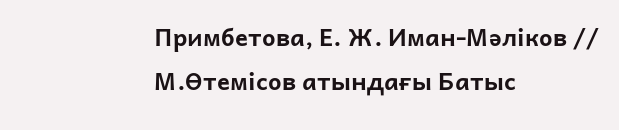Примбетова, Е. Ж. Иман-Мәліков // М.Өтемісов атындағы Батыс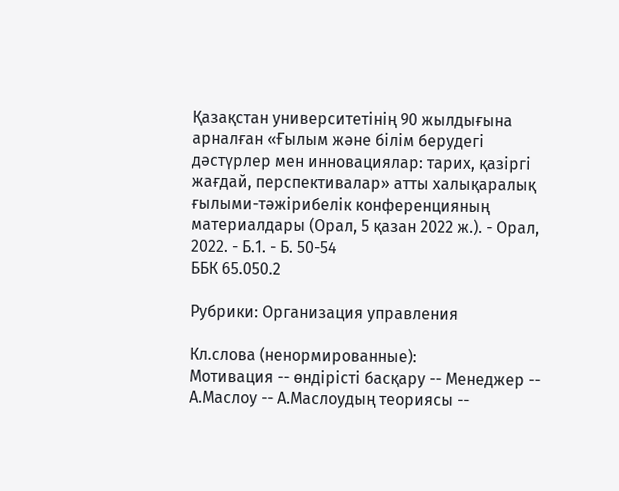Қазақстан университетінің 90 жылдығына арналған «Ғылым және білім берудегі дәстүрлер мен инновациялар: тарих, қазіргі жағдай, перспективалар» атты халықаралық ғылыми-тәжірибелік конференцияның материалдары (Орал, 5 қазан 2022 ж.). - Орал, 2022. - Б.1. - Б. 50-54
ББК 65.050.2

Рубрики: Организация управления

Кл.слова (ненормированные):
Мотивация -- өндірісті басқару -- Менеджер -- А.Маслоу -- А.Маслоудың теориясы --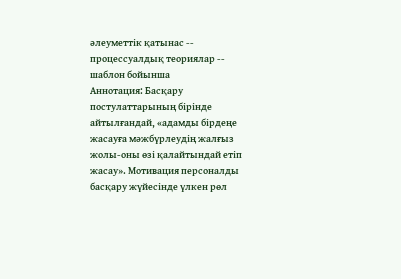әлеуметтік қатынас -- процессуалдық теориялар -- шаблон бойынша
Аннотация: Басқару постулаттарының бірінде айтылғандай, «адамды бірдеңе жасауға мәжбүрлеудің жалғыз жолы-оны өзі қалайтындай етіп жасау». Мотивация персоналды басқару жүйесінде үлкен рөл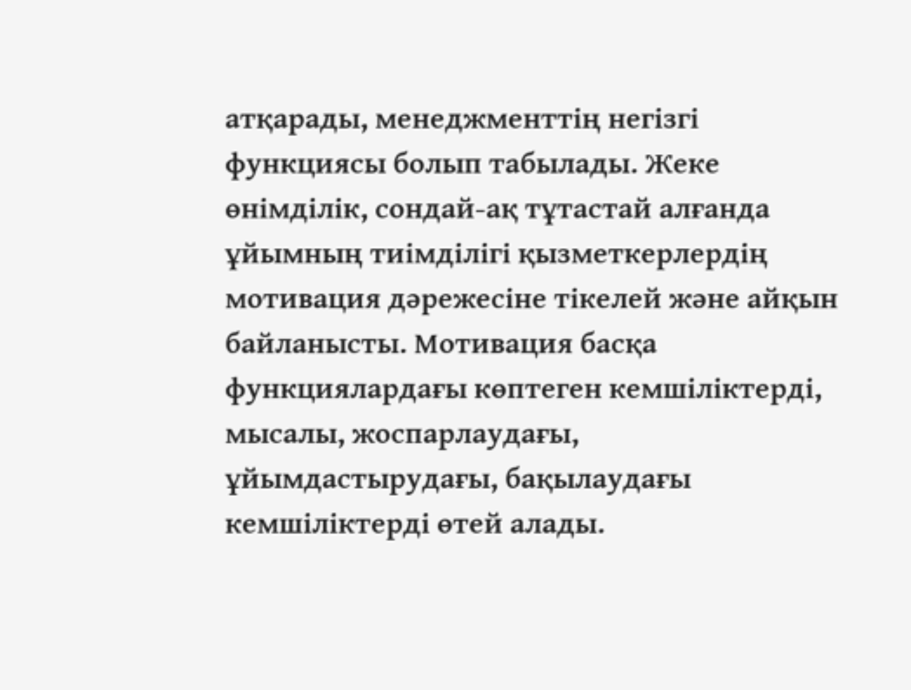атқарады, менеджменттің негізгі функциясы болып табылады. Жеке өнімділік, сондай-ақ тұтастай алғанда ұйымның тиімділігі қызметкерлердің мотивация дәрежесіне тікелей және айқын байланысты. Мотивация басқа функциялардағы көптеген кемшіліктерді, мысалы, жоспарлаудағы, ұйымдастырудағы, бақылаудағы кемшіліктерді өтей алады.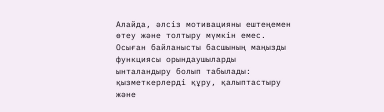Алайда, әлсіз мотивацияны ештеңемен өтеу және толтыру мүмкін емес. Осыған байланысты басшының маңызды функциясы орындаушыларды ынталандыру болып табылады: қызметкерлерді құру, қалыптастыру және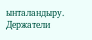ынталандыру.
Держатели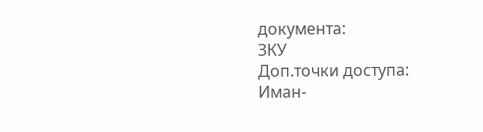документа:
ЗКУ
Доп.точки доступа:
Иман-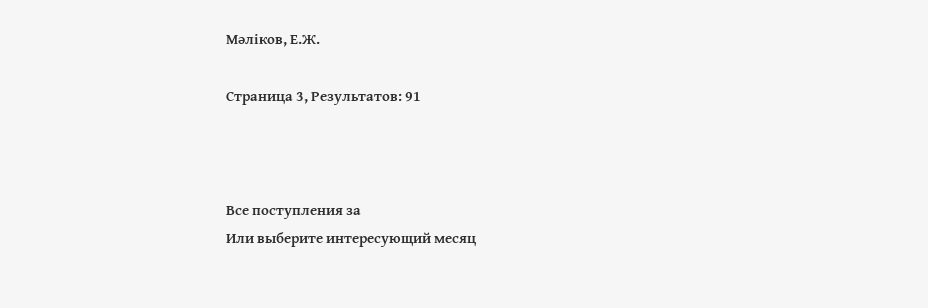Мәліков, Е.Ж.

Страница 3, Результатов: 91



Все поступления за
Или выберите интересующий месяц